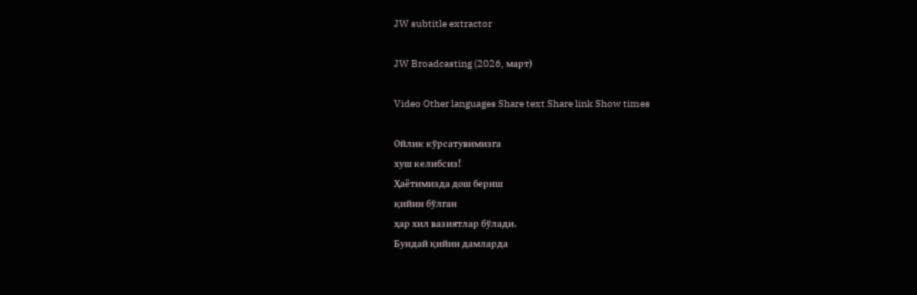JW subtitle extractor

JW Broadcasting (2026, март)

Video Other languages Share text Share link Show times

Ойлик кўрсатувимизга
хуш келибсиз!
Ҳаётимизда дош бериш
қийин бўлган
ҳар хил вазиятлар бўлади.
Бундай қийин дамларда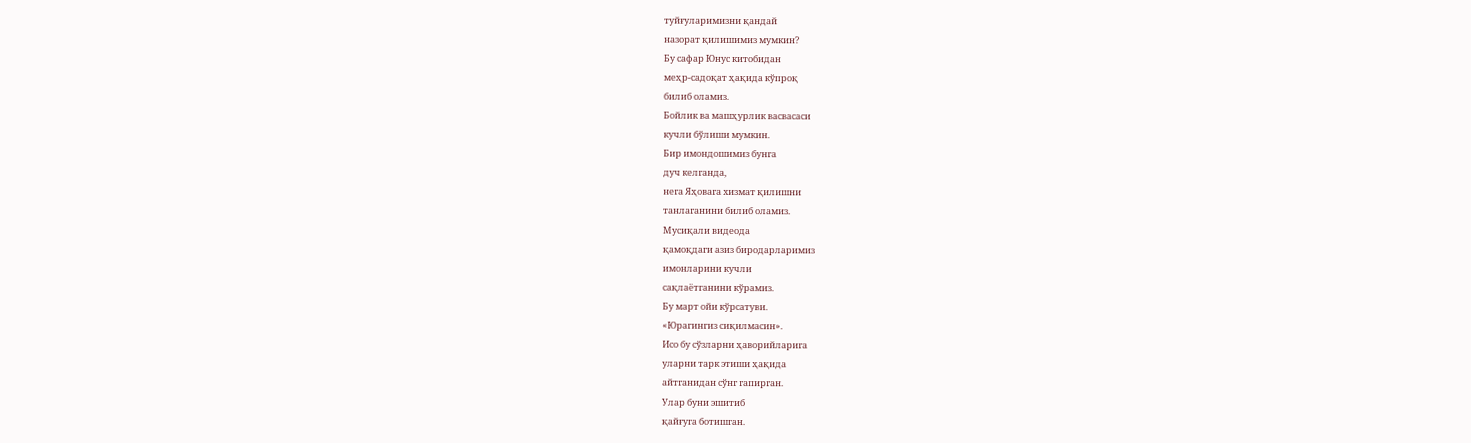туйғуларимизни қандай
назорат қилишимиз мумкин?
Бу сафар Юнус китобидан
меҳр-садоқат ҳақида кўпроқ
билиб оламиз.
Бойлик ва машҳурлик васвасаси
кучли бўлиши мумкин.
Бир имондошимиз бунга
дуч келганда,
нега Яҳовага хизмат қилишни
танлаганини билиб оламиз.
Мусиқали видеода
қамоқдаги азиз биродарларимиз
имонларини кучли
сақлаётганини кўрамиз.
Бу март ойи кўрсатуви.
«Юрагингиз сиқилмасин».
Исо бу сўзларни ҳаворийларига
уларни тарк этиши ҳақида
айтганидан сўнг гапирган.
Улар буни эшитиб
қайғуга ботишган.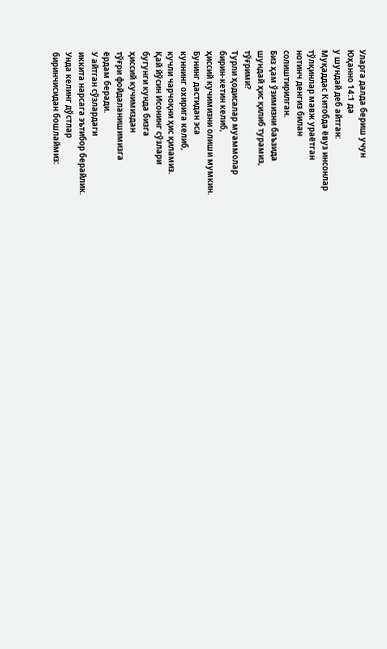Уларга далда бериш учун
Юҳанно 14:1 да
у шундай деб айтган:
Муқаддас Китобда ёвуз инсонлар
тўлқинлар мавж ураётган
нотинч денгиз билан
солиштирилган.
Биз ҳам ўзимизни баъзида
шундай ҳис қилиб турамиз,
тўғрими?
Турли ҳодисалар муаммолар
бирин-кетин келиб,
ҳиссий кучимизни олиши мумкин.
Бунинг дастидан эса
куннинг охирига келиб,
кучли чарчоқни ҳис қиламиз.
Қай йўсин Исонинг сўзлари
бугунги кунда бизга
ҳиссий кучимиздан
тўғри фойдаланишимизга
ёрдам беради.
У айтган сўзлардаги
иккита нарсага эътибор берайлик.
Унда келинг дўстлар
биринчисидан бошлаймиз: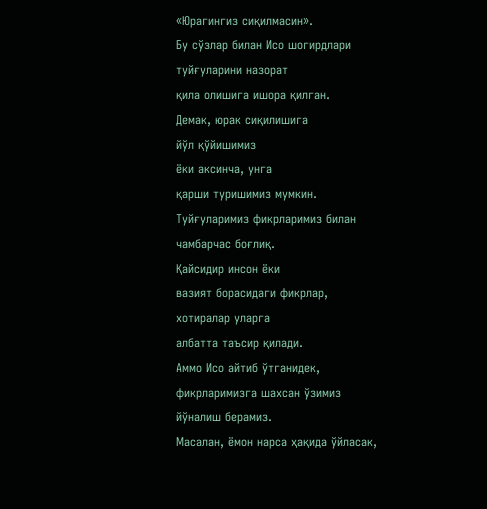«Юрагингиз сиқилмасин».
Бу сўзлар билан Исо шогирдлари
туйғуларини назорат
қила олишига ишора қилган.
Демак, юрак сиқилишига
йўл қўйишимиз
ёки аксинча, унга
қарши туришимиз мумкин.
Туйғуларимиз фикрларимиз билан
чамбарчас боғлиқ.
Қайсидир инсон ёки
вазият борасидаги фикрлар,
хотиралар уларга
албатта таъсир қилади.
Аммо Исо айтиб ўтганидек,
фикрларимизга шахсан ўзимиз
йўналиш берамиз.
Масалан, ёмон нарса ҳақида ўйласак,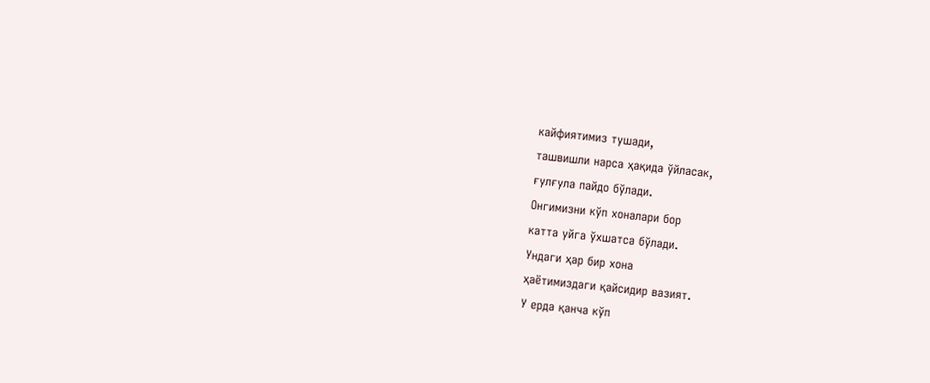кайфиятимиз тушади,
ташвишли нарса ҳақида ўйласак,
ғулғула пайдо бўлади.
Онгимизни кўп хоналари бор
катта уйга ўхшатса бўлади.
Ундаги ҳар бир хона
ҳаётимиздаги қайсидир вазият.
У ерда қанча кўп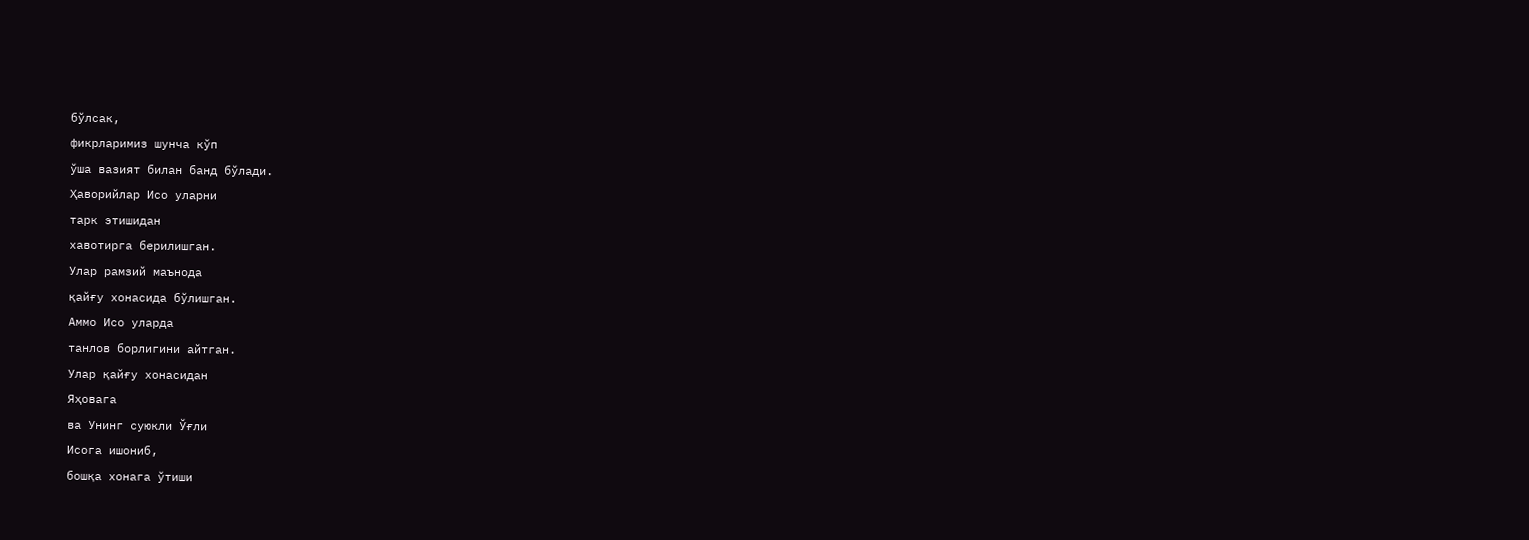бўлсак,
фикрларимиз шунча кўп
ўша вазият билан банд бўлади.
Ҳаворийлар Исо уларни
тарк этишидан
хавотирга берилишган.
Улар рамзий маънода
қайғу хонасида бўлишган.
Аммо Исо уларда
танлов борлигини айтган.
Улар қайғу хонасидан
Яҳовага
ва Унинг суюкли Ўғли
Исога ишониб,
бошқа хонага ўтиши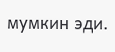мумкин эди.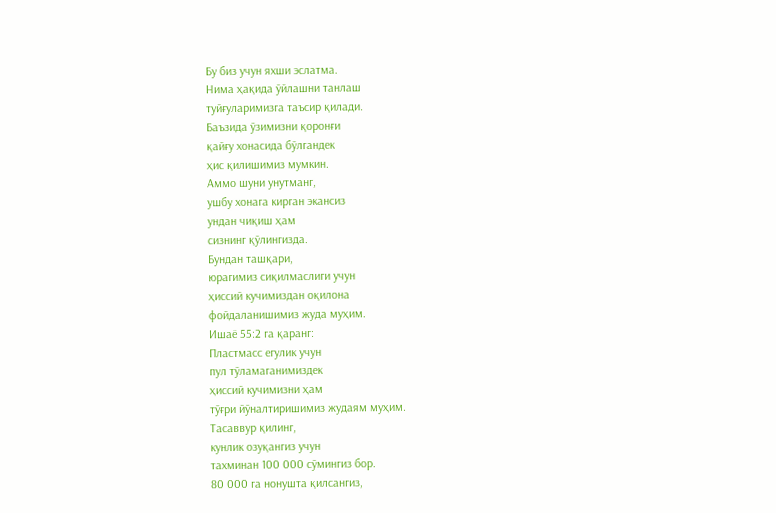Бу биз учун яхши эслатма.
Нима ҳақида ўйлашни танлаш
туйғуларимизга таъсир қилади.
Баъзида ўзимизни қоронғи
қайғу хонасида бўлгандек
ҳис қилишимиз мумкин.
Аммо шуни унутманг,
ушбу хонага кирган экансиз
ундан чиқиш ҳам
сизнинг қўлингизда.
Бундан ташқари,
юрагимиз сиқилмаслиги учун
ҳиссий кучимиздан оқилона
фойдаланишимиз жуда муҳим.
Ишаё 55:2 га қаранг:
Пластмасс егулик учун
пул тўламаганимиздек
ҳиссий кучимизни ҳам
тўғри йўналтиришимиз жудаям муҳим.
Тасаввур қилинг,
кунлик озуқангиз учун
тахминан 100 000 сўмингиз бор.
80 000 га нонушта қилсангиз,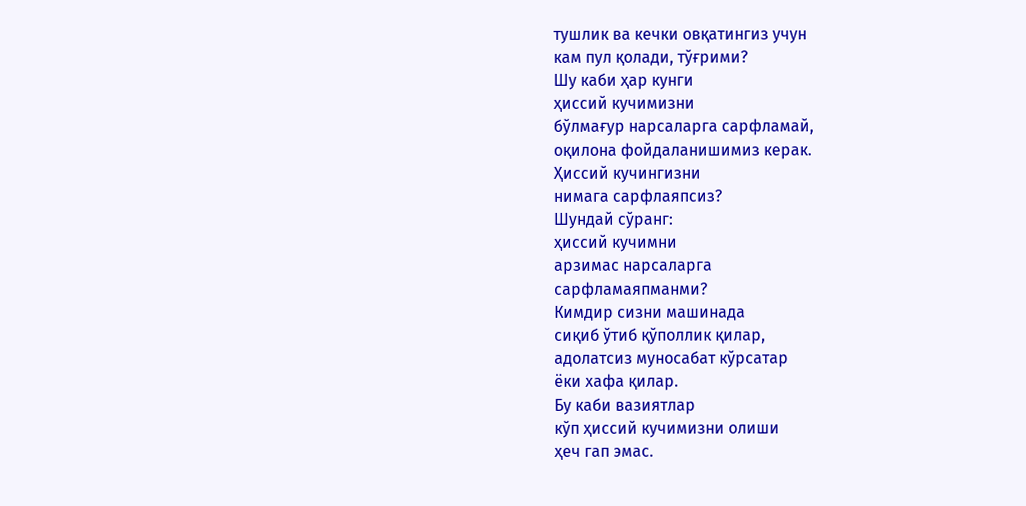тушлик ва кечки овқатингиз учун
кам пул қолади, тўғрими?
Шу каби ҳар кунги
ҳиссий кучимизни
бўлмағур нарсаларга сарфламай,
оқилона фойдаланишимиз керак.
Ҳиссий кучингизни
нимага сарфлаяпсиз?
Шундай сўранг:
ҳиссий кучимни
арзимас нарсаларга
сарфламаяпманми?
Кимдир сизни машинада
сиқиб ўтиб қўполлик қилар,
адолатсиз муносабат кўрсатар
ёки хафа қилар.
Бу каби вазиятлар
кўп ҳиссий кучимизни олиши
ҳеч гап эмас.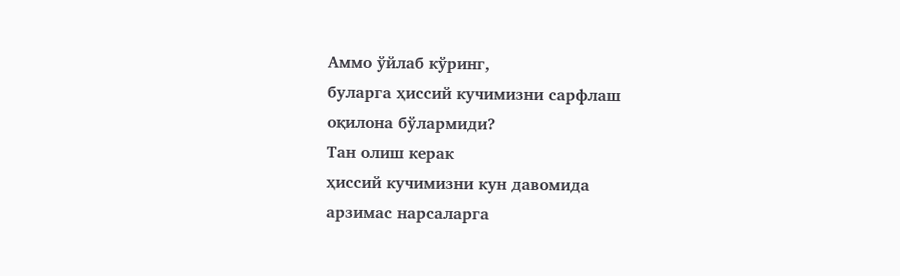Аммо ўйлаб кўринг,
буларга ҳиссий кучимизни сарфлаш
оқилона бўлармиди?
Тан олиш керак
ҳиссий кучимизни кун давомида
арзимас нарсаларга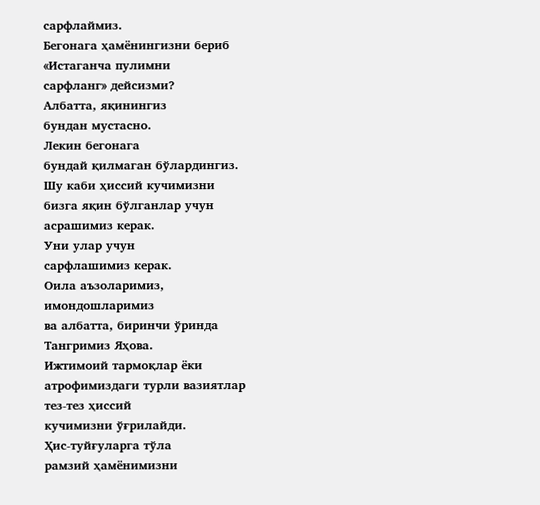сарфлаймиз.
Бегонага ҳамёнингизни бериб
«Истаганча пулимни
сарфланг» дейсизми?
Албатта, яқинингиз
бундан мустасно.
Лекин бегонага
бундай қилмаган бўлардингиз.
Шу каби ҳиссий кучимизни
бизга яқин бўлганлар учун
асрашимиз керак.
Уни улар учун
сарфлашимиз керак.
Оила аъзоларимиз,
имондошларимиз
ва албатта, биринчи ўринда
Тангримиз Яҳова.
Ижтимоий тармоқлар ёки
атрофимиздаги турли вазиятлар
тез-тез ҳиссий
кучимизни ўғрилайди.
Ҳис-туйғуларга тўла
рамзий ҳамёнимизни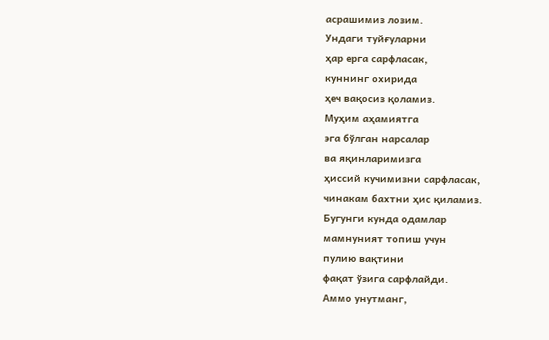асрашимиз лозим.
Ундаги туйғуларни
ҳар ерга сарфласак,
куннинг охирида
ҳеч вақосиз қоламиз.
Муҳим аҳамиятга
эга бўлган нарсалар
ва яқинларимизга
ҳиссий кучимизни сарфласак,
чинакам бахтни ҳис қиламиз.
Бугунги кунда одамлар
мамнуният топиш учун
пулию вақтини
фақат ўзига сарфлайди.
Аммо унутманг,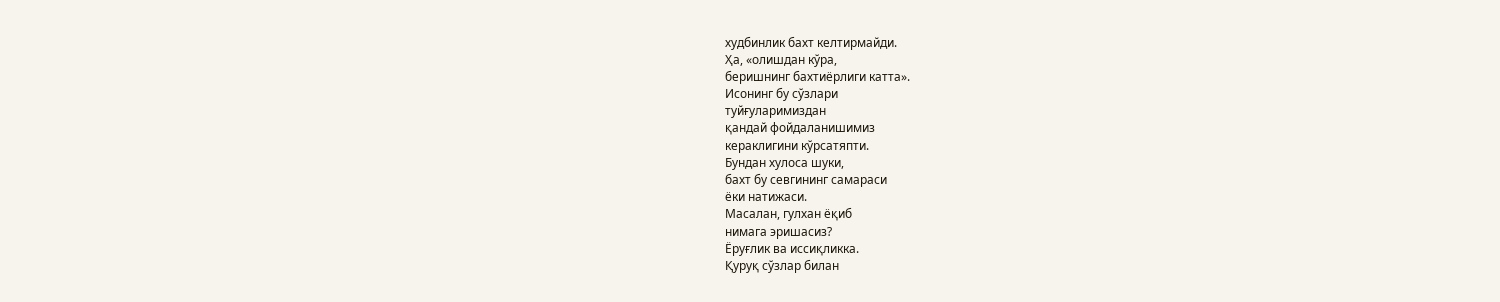худбинлик бахт келтирмайди.
Ҳа, «олишдан кўра,
беришнинг бахтиёрлиги катта».
Исонинг бу сўзлари
туйғуларимиздан
қандай фойдаланишимиз
кераклигини кўрсатяпти.
Бундан хулоса шуки,
бахт бу севгининг самараси
ёки натижаси.
Масалан, гулхан ёқиб
нимага эришасиз?
Ёруғлик ва иссиқликка.
Қуруқ сўзлар билан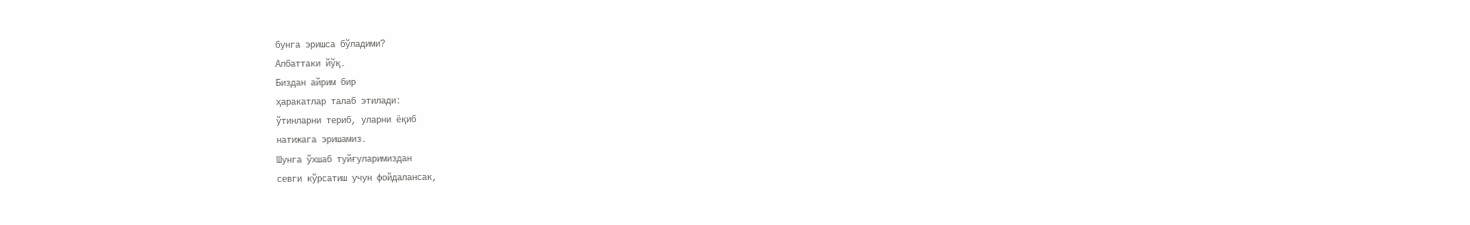бунга эришса бўладими?
Албаттаки йўқ.
Биздан айрим бир
ҳаракатлар талаб этилади:
ўтинларни териб, уларни ёқиб
натижага эришамиз.
Шунга ўхшаб туйғуларимиздан
севги кўрсатиш учун фойдалансак,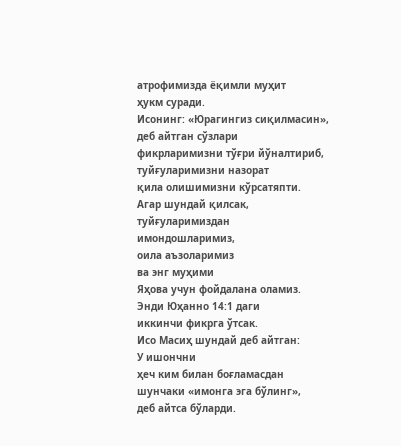атрофимизда ёқимли муҳит
ҳукм суради.
Исонинг: «Юрагингиз сиқилмасин»,
деб айтган сўзлари
фикрларимизни тўғри йўналтириб,
туйғуларимизни назорат
қила олишимизни кўрсатяпти.
Агар шундай қилсак,
туйғуларимиздан
имондошларимиз,
оила аъзоларимиз
ва энг муҳими
Яҳова учун фойдалана оламиз.
Энди Юҳанно 14:1 даги
иккинчи фикрга ўтсак.
Исо Масиҳ шундай деб айтган:
У ишончни
ҳеч ким билан боғламасдан
шунчаки «имонга эга бўлинг»,
деб айтса бўларди.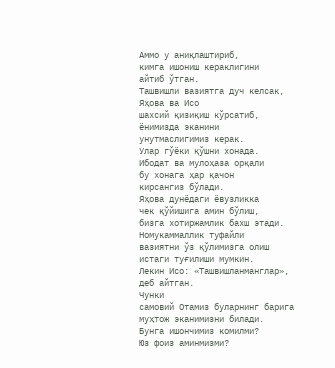Аммо у аниқлаштириб,
кимга ишониш кераклигини
айтиб ўтган.
Ташвишли вазиятга дуч келсак,
Яҳова ва Исо
шахсий қизиқиш кўрсатиб,
ёнимизда эканини
унутмаслигимиз керак.
Улар гўёки қўшни хонада.
Ибодат ва мулоҳаза орқали
бу хонага ҳар қачон
кирсангиз бўлади.
Яҳова дунёдаги ёвузликка
чек қўйишига амин бўлиш,
бизга хотиржамлик бахш этади.
Номукаммаллик туфайли
вазиятни ўз қўлимизга олиш
истаги туғилиши мумкин.
Лекин Исо: «Ташвишланманглар»,
деб айтган.
Чунки
самовий Отамиз буларнинг барига
муҳтож эканимизни билади.
Бунга ишончимиз комилми?
Юз фоиз аминмизми?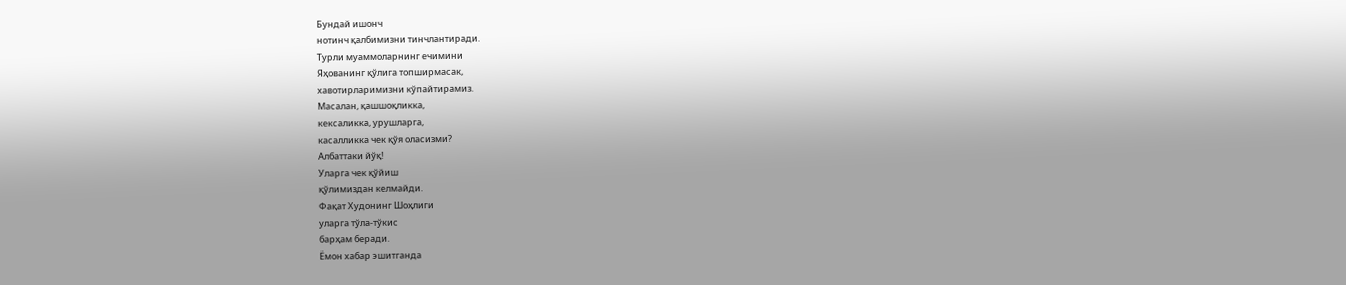Бундай ишонч
нотинч қалбимизни тинчлантиради.
Турли муаммоларнинг ечимини
Яҳованинг қўлига топширмасак,
хавотирларимизни кўпайтирамиз.
Масалан, қашшоқликка,
кексаликка, урушларга,
касалликка чек қўя оласизми?
Албаттаки йўқ!
Уларга чек қўйиш
қўлимиздан келмайди.
Фақат Худонинг Шоҳлиги
уларга тўла-тўкис
барҳам беради.
Ёмон хабар эшитганда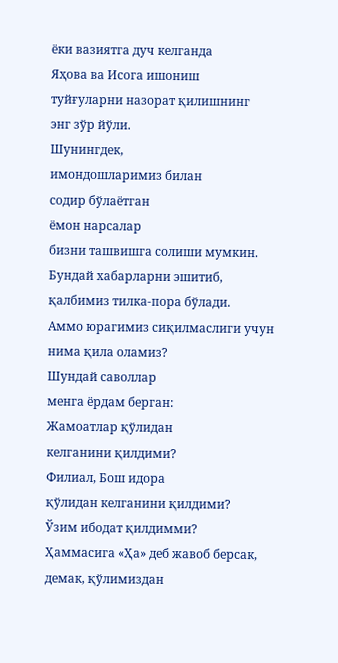ёки вазиятга дуч келганда
Яҳова ва Исога ишониш
туйғуларни назорат қилишнинг
энг зўр йўли.
Шунингдек,
имондошларимиз билан
содир бўлаётган
ёмон нарсалар
бизни ташвишга солиши мумкин.
Бундай хабарларни эшитиб,
қалбимиз тилка-пора бўлади.
Аммо юрагимиз сиқилмаслиги учун
нима қила оламиз?
Шундай саволлар
менга ёрдам берган:
Жамоатлар қўлидан
келганини қилдими?
Филиал, Бош идора
қўлидан келганини қилдими?
Ўзим ибодат қилдимми?
Ҳаммасига «Ҳа» деб жавоб берсак,
демак, қўлимиздан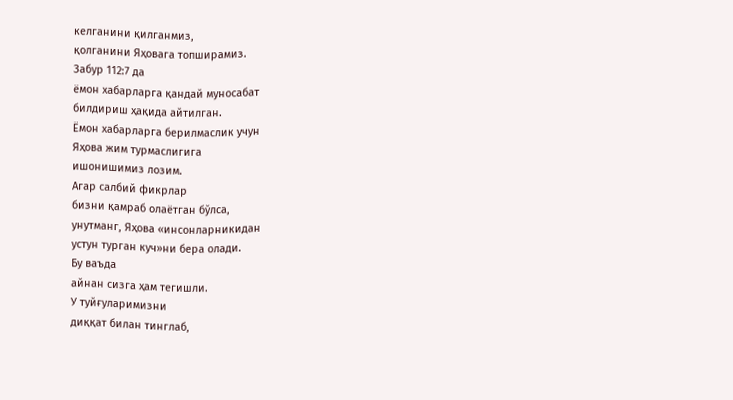келганини қилганмиз,
қолганини Яҳовага топширамиз.
Забур 112:7 да
ёмон хабарларга қандай муносабат
билдириш ҳақида айтилган.
Ёмон хабарларга берилмаслик учун
Яҳова жим турмаслигига
ишонишимиз лозим.
Агар салбий фикрлар
бизни қамраб олаётган бўлса,
унутманг, Яҳова «инсонларникидан
устун турган куч»ни бера олади.
Бу ваъда
айнан сизга ҳам тегишли.
У туйғуларимизни
диққат билан тинглаб,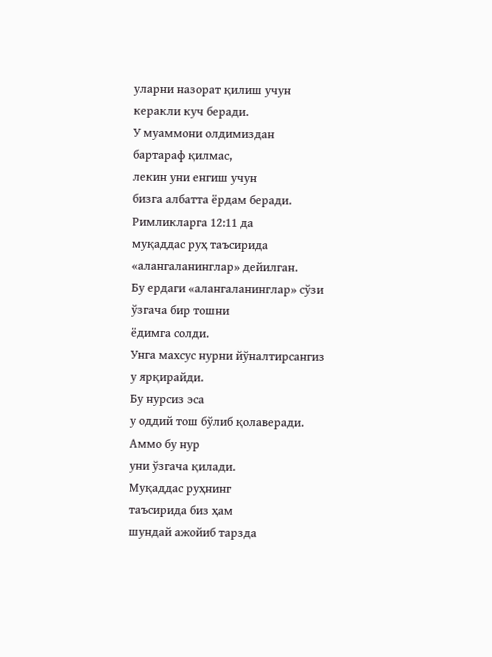уларни назорат қилиш учун
керакли куч беради.
У муаммони олдимиздан
бартараф қилмас,
лекин уни енгиш учун
бизга албатта ёрдам беради.
Римликларга 12:11 да
муқаддас руҳ таъсирида
«алангаланинглар» дейилган.
Бу ердаги «алангаланинглар» сўзи
ўзгача бир тошни
ёдимга солди.
Унга махсус нурни йўналтирсангиз
у ярқирайди.
Бу нурсиз эса
у оддий тош бўлиб қолаверади.
Аммо бу нур
уни ўзгача қилади.
Муқаддас руҳнинг
таъсирида биз ҳам
шундай ажойиб тарзда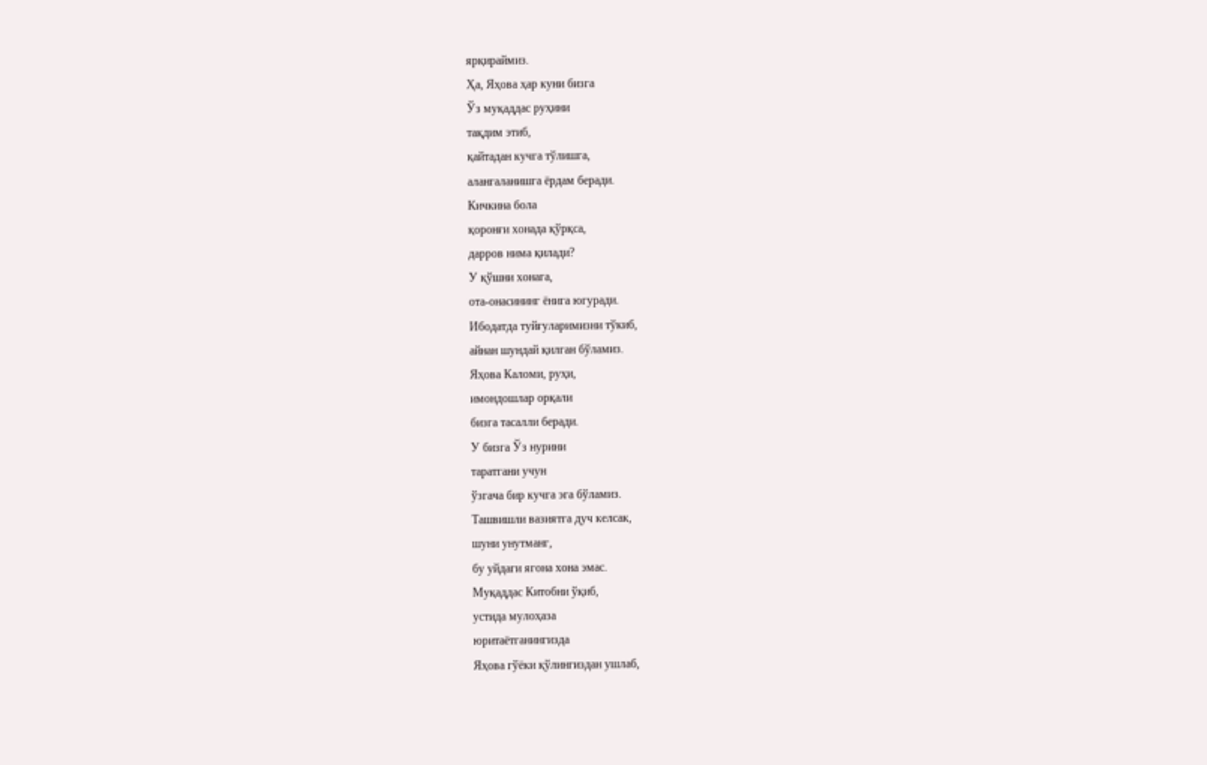ярқираймиз.
Ҳа, Яҳова ҳар куни бизга
Ўз муқаддас руҳини
тақдим этиб,
қайтадан кучга тўлишга,
алангаланишга ёрдам беради.
Кичкина бола
қоронғи хонада қўрқса,
дарров нима қилади?
У қўшни хонага,
ота-онасининг ёнига югуради.
Ибодатда туйғуларимизни тўкиб,
айнан шундай қилган бўламиз.
Яҳова Каломи, руҳи,
имондошлар орқали
бизга тасалли беради.
У бизга Ўз нурини
таратгани учун
ўзгача бир кучга эга бўламиз.
Ташвишли вазиятга дуч келсак,
шуни унутманг,
бу уйдаги ягона хона эмас.
Муқаддас Китобни ўқиб,
устида мулоҳаза
юритаётганингизда
Яҳова гўёки қўлингиздан ушлаб,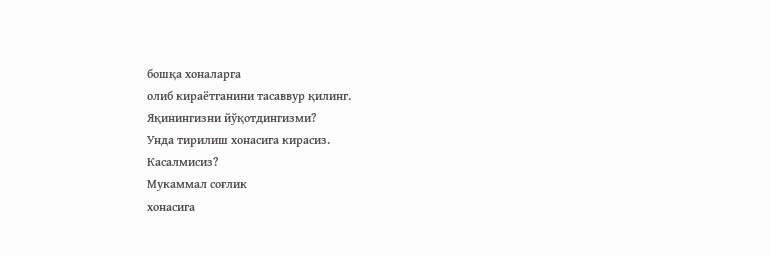бошқа хоналарга
олиб кираётганини тасаввур қилинг.
Яқинингизни йўқотдингизми?
Унда тирилиш хонасига кирасиз.
Касалмисиз?
Мукаммал соғлик
хонасига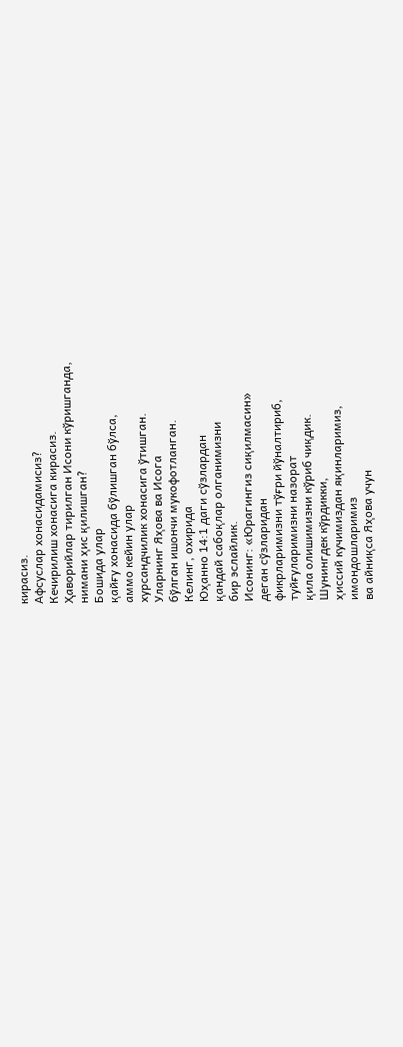кирасиз.
Афсуслар хонасидамисиз?
Кечирилиш хонасига кирасиз.
Ҳаворийлар тирилган Исони кўришганда,
нимани ҳис қилишган?
Бошида улар
қайғу хонасида бўлишган бўлса,
аммо кейин улар
хурсандчилик хонасига ўтишган.
Уларнинг Яҳова ва Исога
бўлган ишончи мукофотланган.
Келинг, охирида
Юҳанно 14:1 даги сўзлардан
қандай сабоқлар олганимизни
бир эслайлик.
Исонинг: «Юрагингиз сиқилмасин»
деган сўзларидан
фикрларимизни тўғри йўналтириб,
туйғуларимизни назорат
қила олишимизни кўриб чиқдик.
Шунингдек кўрдикки,
ҳиссий кучимиздан яқинларимиз,
имондошларимиз
ва айниқса Яҳова учун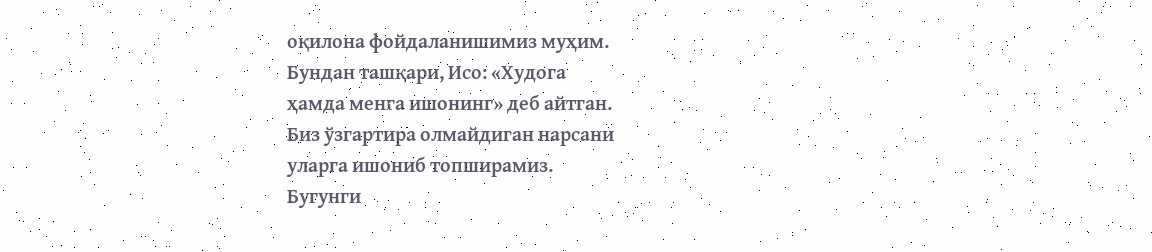оқилона фойдаланишимиз муҳим.
Бундан ташқари, Исо: «Худога
ҳамда менга ишонинг» деб айтган.
Биз ўзгартира олмайдиган нарсани
уларга ишониб топширамиз.
Бугунги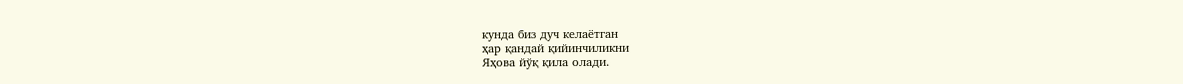кунда биз дуч келаётган
ҳар қандай қийинчиликни
Яҳова йўқ қила олади.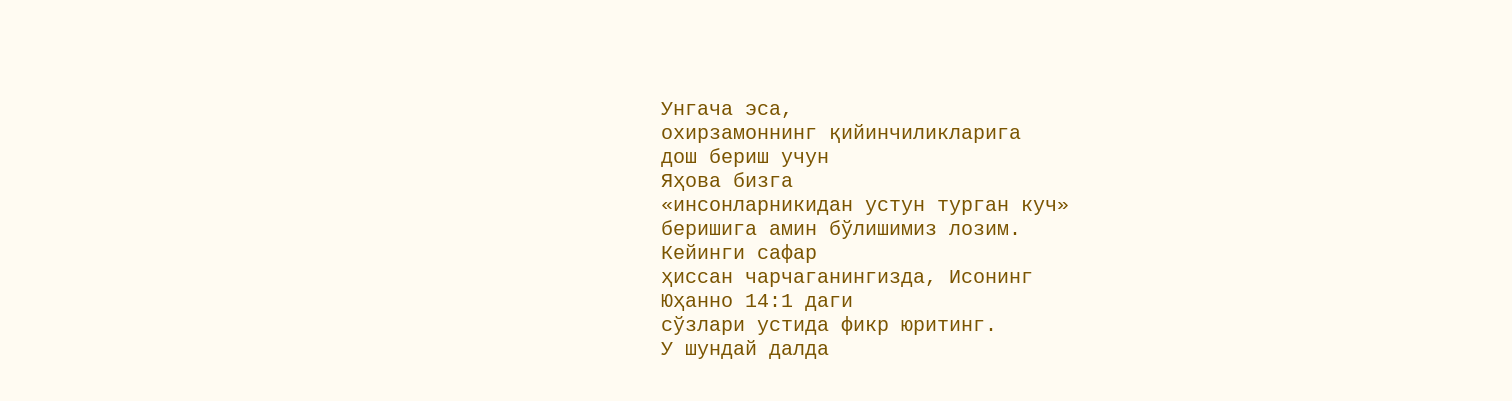Унгача эса,
охирзамоннинг қийинчиликларига
дош бериш учун
Яҳова бизга
«инсонларникидан устун турган куч»
беришига амин бўлишимиз лозим.
Кейинги сафар
ҳиссан чарчаганингизда, Исонинг
Юҳанно 14:1 даги
сўзлари устида фикр юритинг.
У шундай далда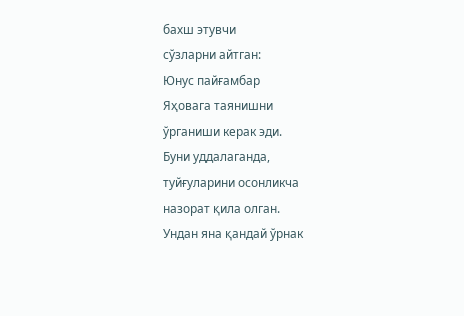бахш этувчи
сўзларни айтган:
Юнус пайғамбар
Яҳовага таянишни
ўрганиши керак эди.
Буни уддалаганда,
туйғуларини осонликча
назорат қила олган.
Ундан яна қандай ўрнак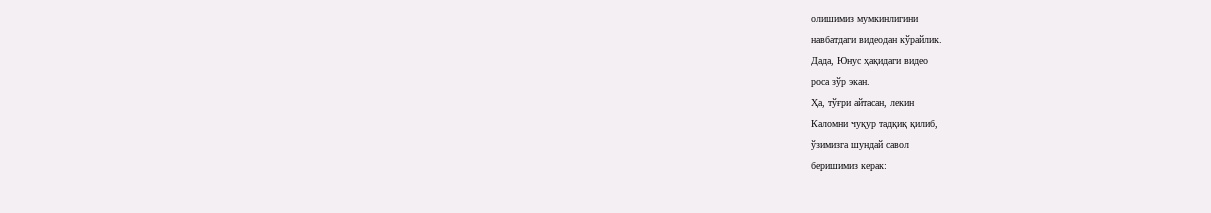олишимиз мумкинлигини
навбатдаги видеодан кўрайлик.
Дада, Юнус ҳақидаги видео
роса зўр экан.
Ҳа, тўғри айтасан, лекин
Каломни чуқур тадқиқ қилиб,
ўзимизга шундай савол
беришимиз керак: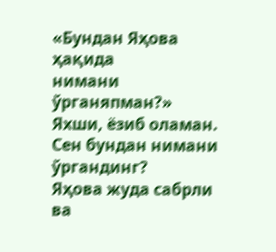«Бундан Яҳова ҳақида
нимани ўрганяпман?»
Яхши, ёзиб оламан.
Сен бундан нимани ўргандинг?
Яҳова жуда сабрли ва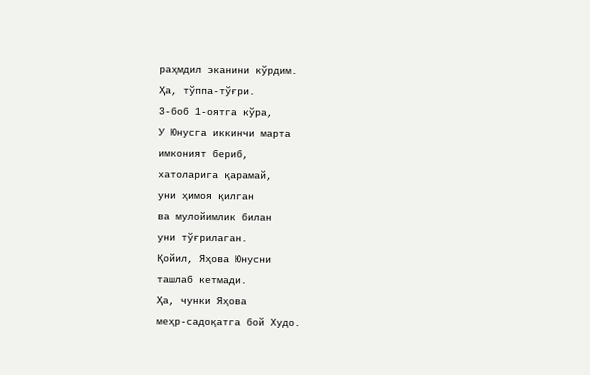раҳмдил эканини кўрдим.
Ҳа, тўппа-тўғри.
3-боб 1-оятга кўра,
У Юнусга иккинчи марта
имконият бериб,
хатоларига қарамай,
уни ҳимоя қилган
ва мулойимлик билан
уни тўғрилаган.
Қойил, Яҳова Юнусни
ташлаб кетмади.
Ҳа, чунки Яҳова
меҳр-садоқатга бой Худо.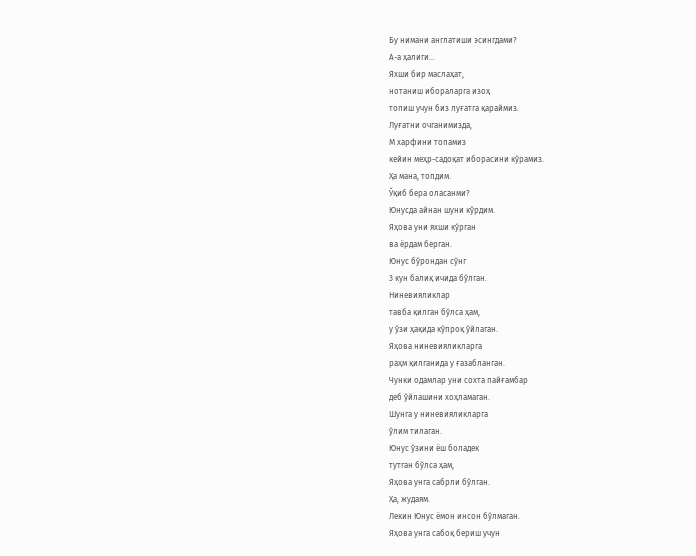Бу нимани англатиши эсингдами?
А-а ҳалиги...
Яхши бир маслаҳат,
нотаниш ибораларга изоҳ
топиш учун биз луғатга қараймиз.
Луғатни очганимизда,
М харфини топамиз
кейин меҳр-садоқат иборасини кўрамиз.
Ҳа мана, топдим.
Ўқиб бера оласанми?
Юнусда айнан шуни кўрдим.
Яҳова уни яхши кўрган
ва ёрдам берган.
Юнус бўрондан сўнг
3 кун балиқ ичида бўлган.
Ниневияликлар
тавба қилган бўлса ҳам,
у ўзи ҳақида кўпроқ ўйлаган.
Яҳова ниневияликларга
раҳм қилганида у ғазабланган.
Чунки одамлар уни сохта пайғамбар
деб ўйлашини хоҳламаган.
Шунга у ниневияликларга
ўлим тилаган.
Юнус ўзини ёш боладек
тутган бўлса ҳам,
Яҳова унга сабрли бўлган.
Ҳа, жудаям.
Лекин Юнус ёмон инсон бўлмаган.
Яҳова унга сабоқ бериш учун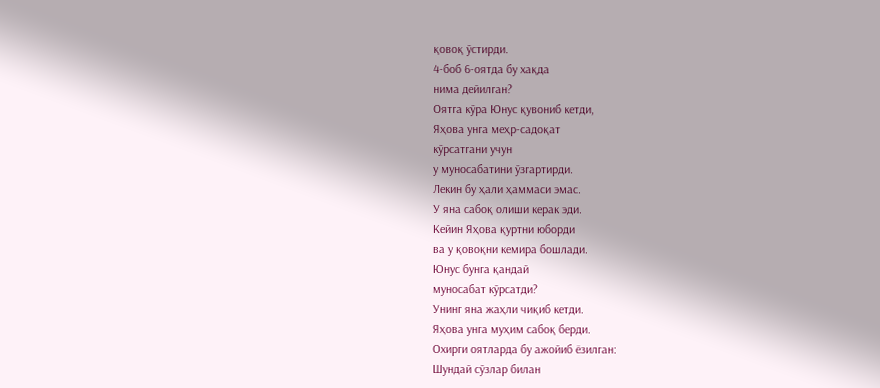қовоқ ўстирди.
4-боб 6-оятда бу хақда
нима дейилган?
Оятга кўра Юнус қувониб кетди,
Яҳова унга меҳр-садоқат
кўрсатгани учун
у муносабатини ўзгартирди.
Лекин бу ҳали ҳаммаси эмас.
У яна сабоқ олиши керак эди.
Кейин Яҳова қуртни юборди
ва у қовоқни кемира бошлади.
Юнус бунга қандай
муносабат кўрсатди?
Унинг яна жаҳли чиқиб кетди.
Яҳова унга муҳим сабоқ берди.
Охирги оятларда бу ажойиб ёзилган:
Шундай сўзлар билан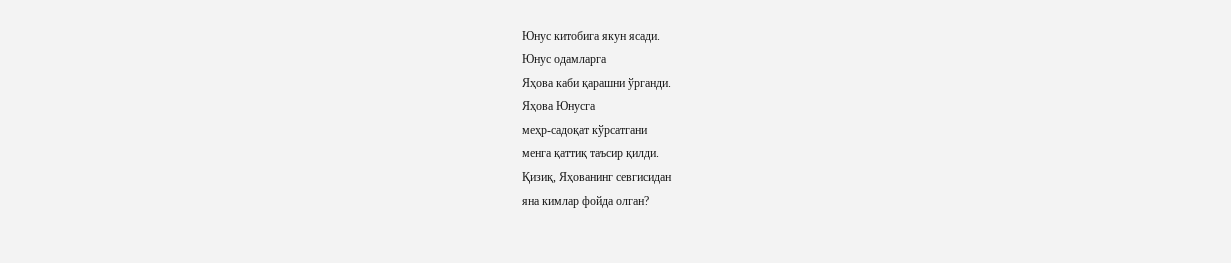Юнус китобига якун ясади.
Юнус одамларга
Яҳова каби қарашни ўрганди.
Яҳова Юнусга
меҳр-садоқат кўрсатгани
менга қаттиқ таъсир қилди.
Қизиқ, Яҳованинг севгисидан
яна кимлар фойда олган?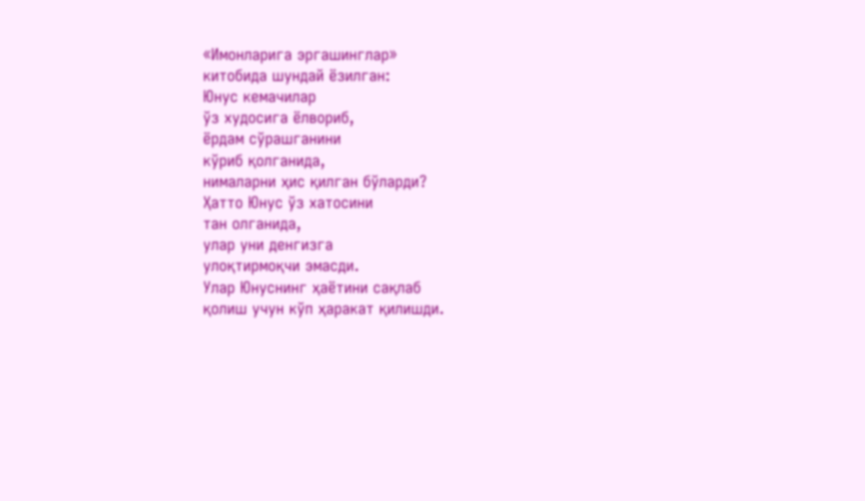«Имонларига эргашинглар»
китобида шундай ёзилган:
Юнус кемачилар
ўз худосига ёлвориб,
ёрдам сўрашганини
кўриб қолганида,
нималарни ҳис қилган бўларди?
Ҳатто Юнус ўз хатосини
тан олганида,
улар уни денгизга
улоқтирмоқчи эмасди.
Улар Юнуснинг ҳаётини сақлаб
қолиш учун кўп ҳаракат қилишди.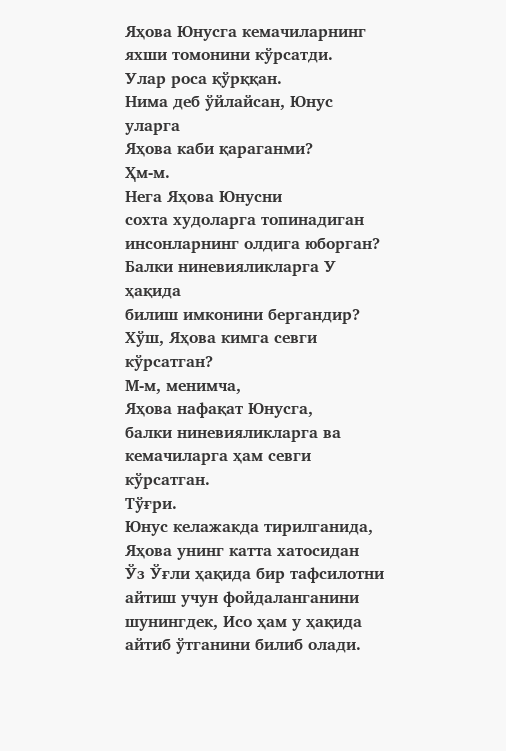Яҳова Юнусга кемачиларнинг
яхши томонини кўрсатди.
Улар роса қўрққан.
Нима деб ўйлайсан, Юнус уларга
Яҳова каби қараганми?
Ҳм-м.
Нега Яҳова Юнусни
сохта худоларга топинадиган
инсонларнинг олдига юборган?
Балки ниневияликларга У ҳақида
билиш имконини бергандир?
Хўш, Яҳова кимга севги кўрсатган?
М-м, менимча,
Яҳова нафақат Юнусга,
балки ниневияликларга ва
кемачиларга ҳам севги кўрсатган.
Тўғри.
Юнус келажакда тирилганида,
Яҳова унинг катта хатосидан
Ўз Ўғли ҳақида бир тафсилотни
айтиш учун фойдаланганини
шунингдек, Исо ҳам у ҳақида
айтиб ўтганини билиб олади.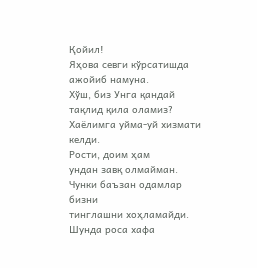Қойил!
Яҳова севги кўрсатишда
ажойиб намуна.
Хўш, биз Унга қандай
тақлид қила оламиз?
Хаёлимга уйма-уй хизмати келди.
Рости, доим ҳам
ундан завқ олмайман.
Чунки баъзан одамлар бизни
тинглашни хоҳламайди.
Шунда роса хафа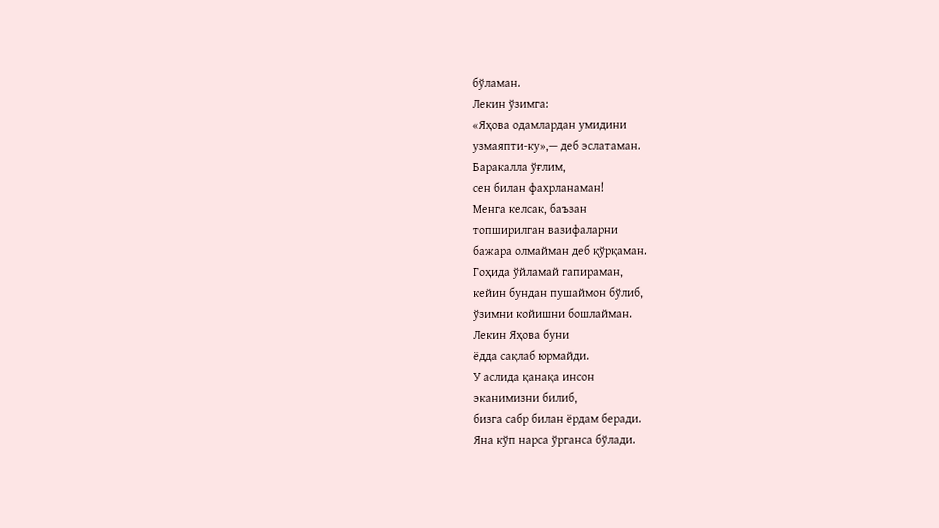бўламан.
Лекин ўзимга:
«Яҳова одамлардан умидини
узмаяпти-ку»,— деб эслатаман.
Баракалла ўғлим,
сен билан фахрланаман!
Менга келсак, баъзан
топширилган вазифаларни
бажара олмайман деб қўрқаман.
Гоҳида ўйламай гапираман,
кейин бундан пушаймон бўлиб,
ўзимни койишни бошлайман.
Лекин Яҳова буни
ёдда сақлаб юрмайди.
У аслида қанақа инсон
эканимизни билиб,
бизга сабр билан ёрдам беради.
Яна кўп нарса ўрганса бўлади.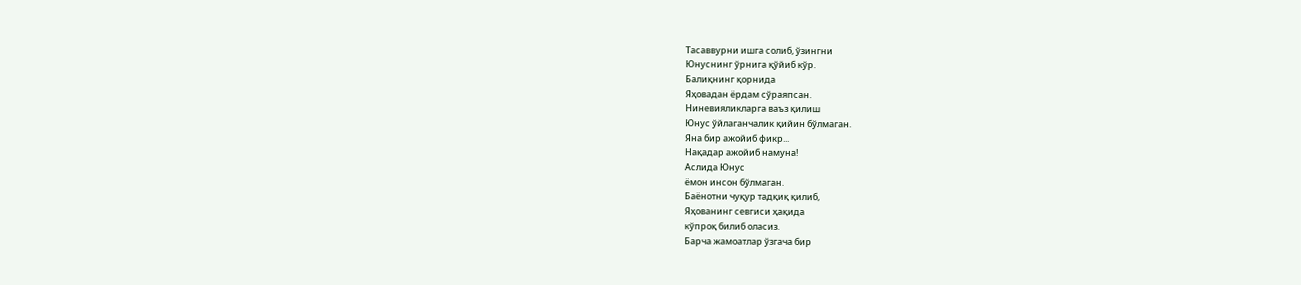Тасаввурни ишга солиб, ўзингни
Юнуснинг ўрнига қўйиб кўр.
Балиқнинг қорнида
Яҳовадан ёрдам сўраяпсан.
Ниневияликларга ваъз қилиш
Юнус ўйлаганчалик қийин бўлмаган.
Яна бир ажойиб фикр...
Нақадар ажойиб намуна!
Аслида Юнус
ёмон инсон бўлмаган.
Баёнотни чуқур тадқиқ қилиб,
Яҳованинг севгиси ҳақида
кўпроқ билиб оласиз.
Барча жамоатлар ўзгача бир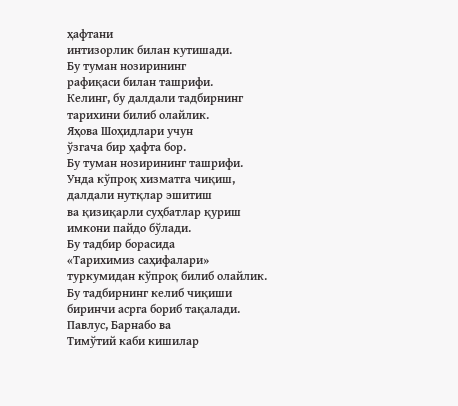ҳафтани
интизорлик билан кутишади.
Бу туман нозирининг
рафиқаси билан ташрифи.
Келинг, бу далдали тадбирнинг
тарихини билиб олайлик.
Яҳова Шоҳидлари учун
ўзгача бир ҳафта бор.
Бу туман нозирининг ташрифи.
Унда кўпроқ хизматга чиқиш,
далдали нутқлар эшитиш
ва қизиқарли суҳбатлар қуриш
имкони пайдо бўлади.
Бу тадбир борасида
«Тарихимиз саҳифалари»
туркумидан кўпроқ билиб олайлик.
Бу тадбирнинг келиб чиқиши
биринчи асрга бориб тақалади.
Павлус, Барнабо ва
Тимўтий каби кишилар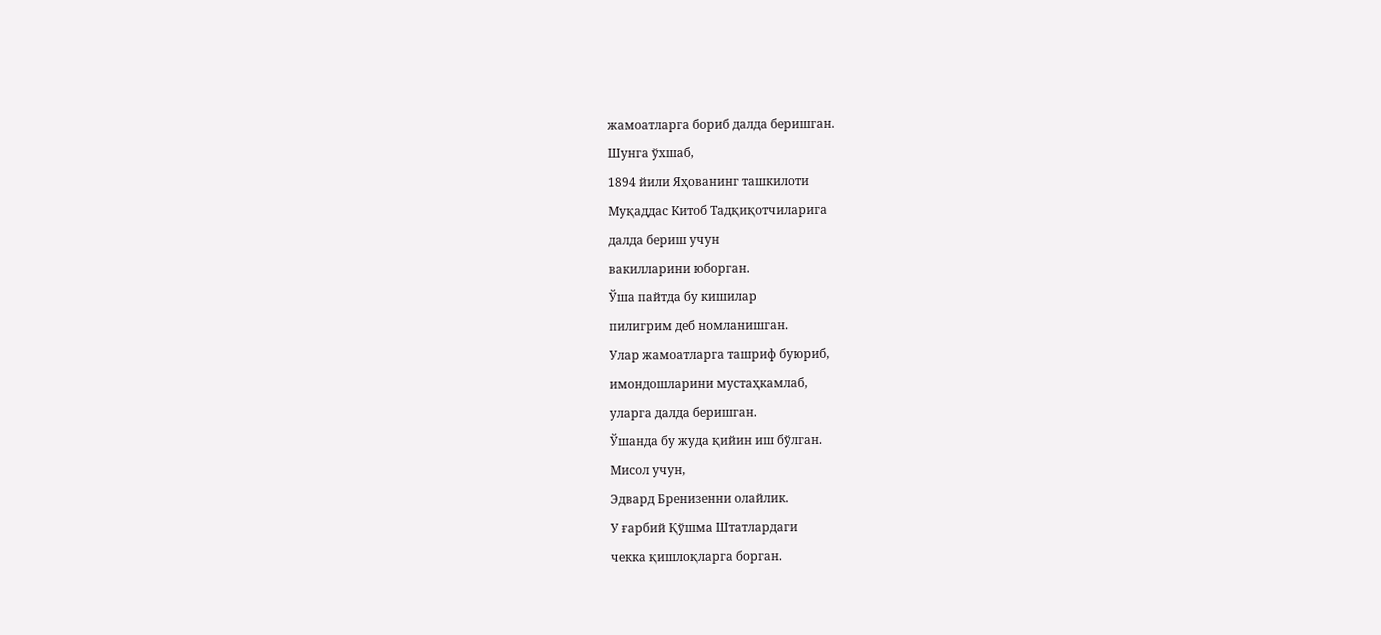жамоатларга бориб далда беришган.
Шунга ўхшаб,
1894 йили Яҳованинг ташкилоти
Муқаддас Китоб Тадқиқотчиларига
далда бериш учун
вакилларини юборган.
Ўша пайтда бу кишилар
пилигрим деб номланишган.
Улар жамоатларга ташриф буюриб,
имондошларини мустаҳкамлаб,
уларга далда беришган.
Ўшанда бу жуда қийин иш бўлган.
Мисол учун,
Эдвард Бренизенни олайлик.
У ғарбий Қўшма Штатлардаги
чекка қишлоқларга борган.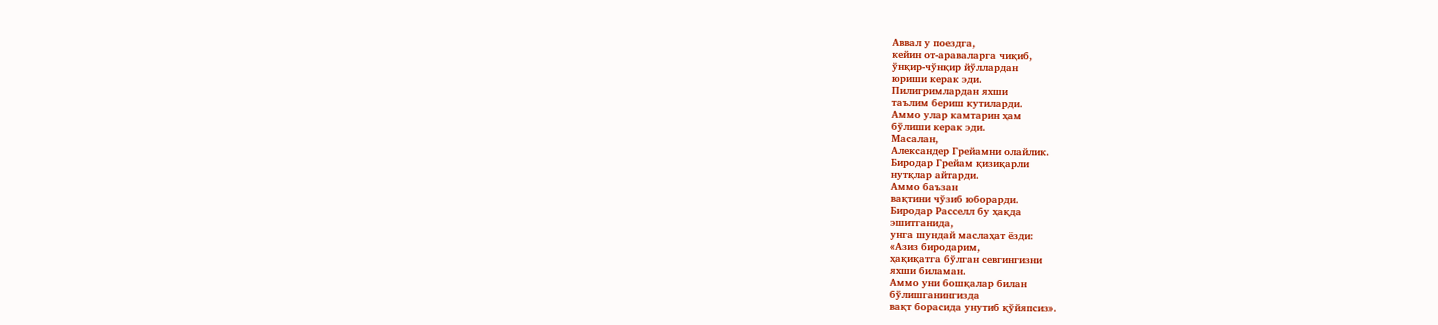Аввал у поездга,
кейин от-араваларга чиқиб,
ўнқир-чўнқир йўллардан
юриши керак эди.
Пилигримлардан яхши
таълим бериш кутиларди.
Аммо улар камтарин ҳам
бўлиши керак эди.
Масалан,
Александер Грейамни олайлик.
Биродар Грейам қизиқарли
нутқлар айтарди.
Аммо баъзан
вақтини чўзиб юборарди.
Биродар Расселл бу ҳақда
эшитганида,
унга шундай маслаҳат ёзди:
«Азиз биродарим,
ҳақиқатга бўлган севгингизни
яхши биламан.
Аммо уни бошқалар билан
бўлишганингизда
вақт борасида унутиб қўйяпсиз».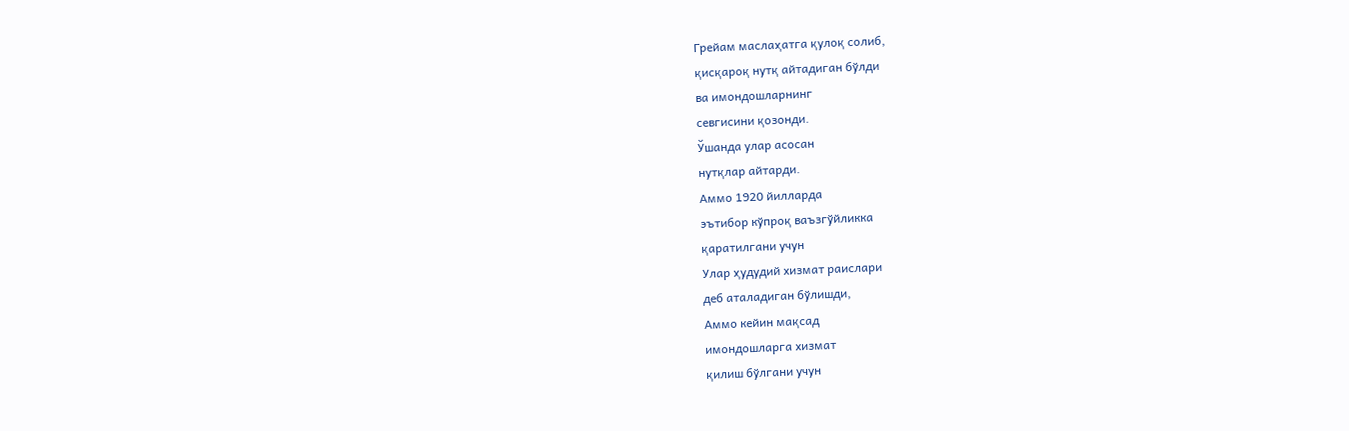Грейам маслаҳатга қулоқ солиб,
қисқароқ нутқ айтадиган бўлди
ва имондошларнинг
севгисини қозонди.
Ўшанда улар асосан
нутқлар айтарди.
Аммо 1920 йилларда
эътибор кўпроқ ваъзгўйликка
қаратилгани учун
Улар ҳудудий хизмат раислари
деб аталадиган бўлишди,
Аммо кейин мақсад
имондошларга хизмат
қилиш бўлгани учун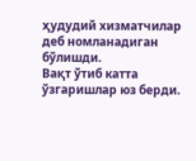ҳудудий хизматчилар
деб номланадиган бўлишди.
Вақт ўтиб катта
ўзгаришлар юз берди.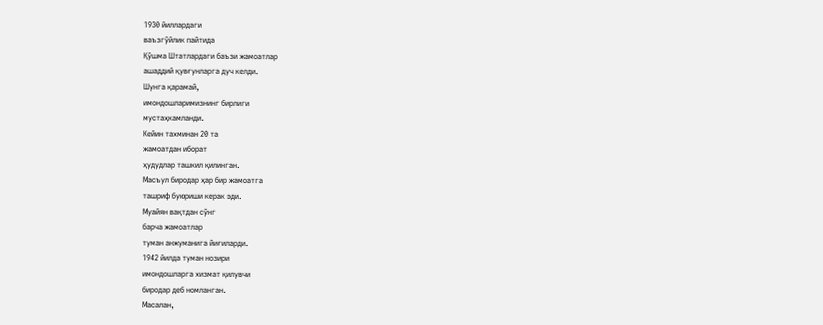1930 йиллардаги
ваъзгўйлик пайтида
Қўшма Штатлардаги баъзи жамоатлар
ашаддий қувғунларга дуч келди.
Шунга қарамай,
имондошларимизнинг бирлиги
мустаҳкамланди.
Кейин тахминан 20 та
жамоатдан иборат
ҳудудлар ташкил қилинган.
Масъул биродар ҳар бир жамоатга
ташриф буюриши керак эди.
Муайян вақтдан сўнг
барча жамоатлар
туман анжуманига йиғиларди.
1942 йилда туман нозири
имондошларга хизмат қилувчи
биродар деб номланган.
Масалан,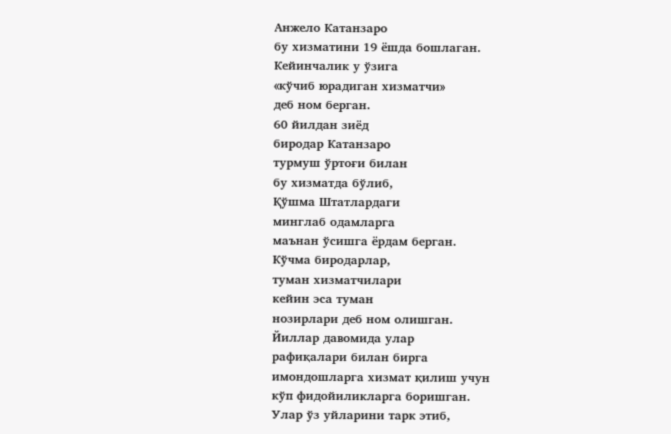Анжело Катанзаро
бу хизматини 19 ёшда бошлаган.
Кейинчалик у ўзига
«кўчиб юрадиган хизматчи»
деб ном берган.
60 йилдан зиёд
биродар Катанзаро
турмуш ўртоғи билан
бу хизматда бўлиб,
Қўшма Штатлардаги
минглаб одамларга
маънан ўсишга ёрдам берган.
Кўчма биродарлар,
туман хизматчилари
кейин эса туман
нозирлари деб ном олишган.
Йиллар давомида улар
рафиқалари билан бирга
имондошларга хизмат қилиш учун
кўп фидойиликларга боришган.
Улар ўз уйларини тарк этиб,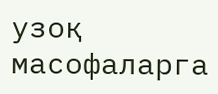узоқ масофаларга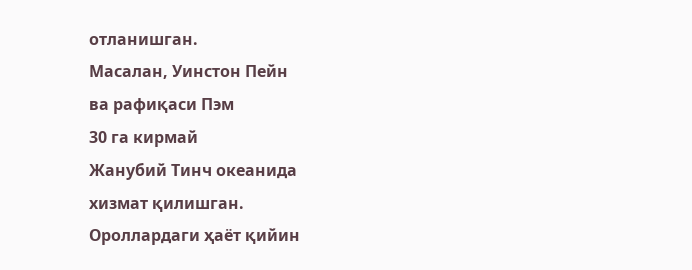отланишган.
Масалан, Уинстон Пейн
ва рафиқаси Пэм
30 га кирмай
Жанубий Тинч океанида
хизмат қилишган.
Ороллардаги ҳаёт қийин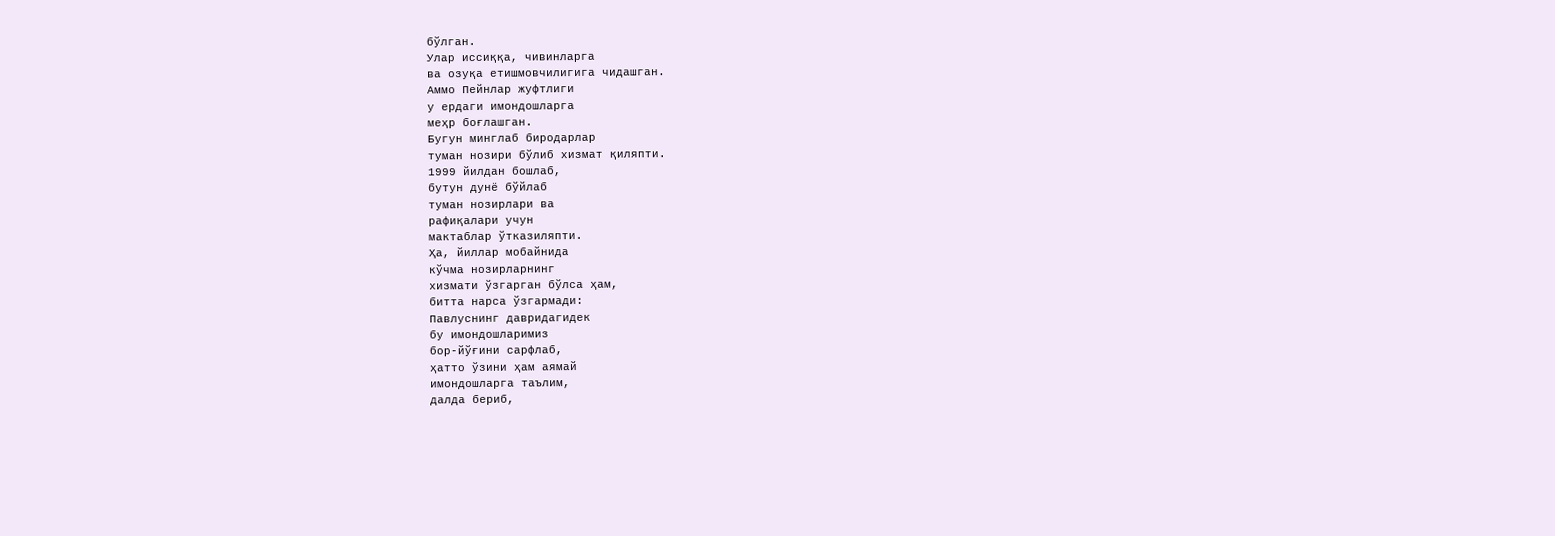бўлган.
Улар иссиққа, чивинларга
ва озуқа етишмовчилигига чидашган.
Аммо Пейнлар жуфтлиги
у ердаги имондошларга
меҳр боғлашган.
Бугун минглаб биродарлар
туман нозири бўлиб хизмат қиляпти.
1999 йилдан бошлаб,
бутун дунё бўйлаб
туман нозирлари ва
рафиқалари учун
мактаблар ўтказиляпти.
Ҳа, йиллар мобайнида
кўчма нозирларнинг
хизмати ўзгарган бўлса ҳам,
битта нарса ўзгармади:
Павлуснинг давридагидек
бу имондошларимиз
бор-йўғини сарфлаб,
ҳатто ўзини ҳам аямай
имондошларга таълим,
далда бериб,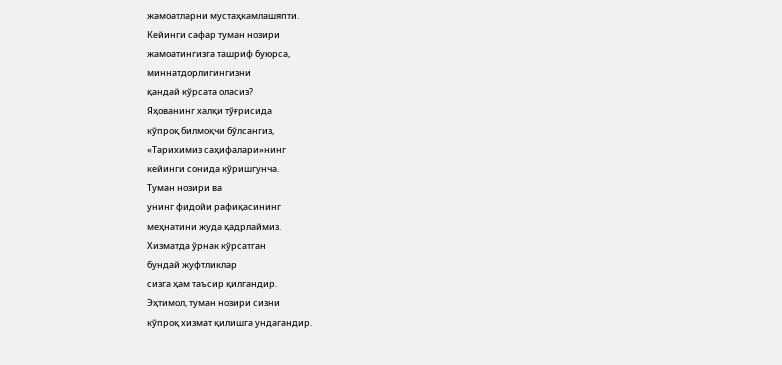жамоатларни мустаҳкамлашяпти.
Кейинги сафар туман нозири
жамоатингизга ташриф буюрса,
миннатдорлигингизни
қандай кўрсата оласиз?
Яҳованинг халқи тўғрисида
кўпроқ билмоқчи бўлсангиз,
«Тарихимиз саҳифалари»нинг
кейинги сонида кўришгунча.
Туман нозири ва
унинг фидойи рафиқасининг
меҳнатини жуда қадрлаймиз.
Хизматда ўрнак кўрсатган
бундай жуфтликлар
сизга ҳам таъсир қилгандир.
Эҳтимол, туман нозири сизни
кўпроқ хизмат қилишга ундагандир.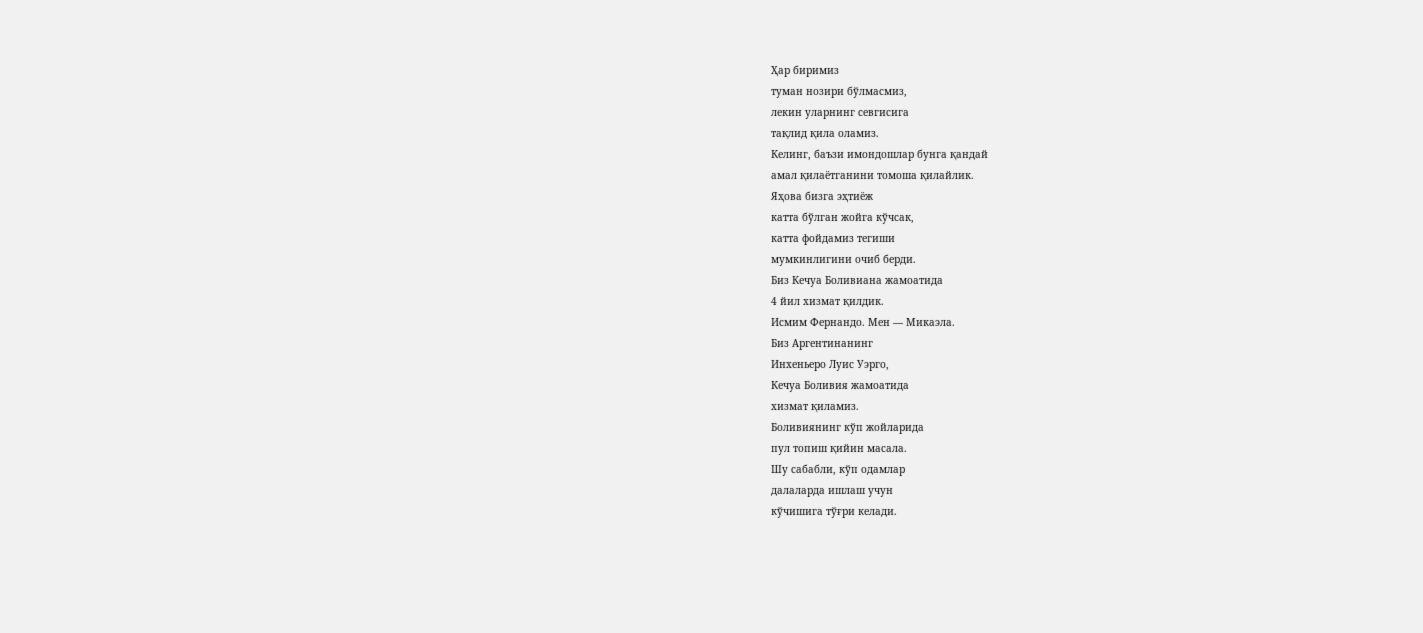Ҳар биримиз
туман нозири бўлмасмиз,
лекин уларнинг севгисига
тақлид қила оламиз.
Келинг, баъзи имондошлар бунга қандай
амал қилаётганини томоша қилайлик.
Яҳова бизга эҳтиёж
катта бўлган жойга кўчсак,
катта фойдамиз тегиши
мумкинлигини очиб берди.
Биз Кечуа Боливиана жамоатида
4 йил хизмат қилдик.
Исмим Фернандо. Мен — Микаэла.
Биз Аргентинанинг
Инхеньеро Луис Уэрго,
Кечуа Боливия жамоатида
хизмат қиламиз.
Боливиянинг кўп жойларида
пул топиш қийин масала.
Шу сабабли, кўп одамлар
далаларда ишлаш учун
кўчишига тўғри келади.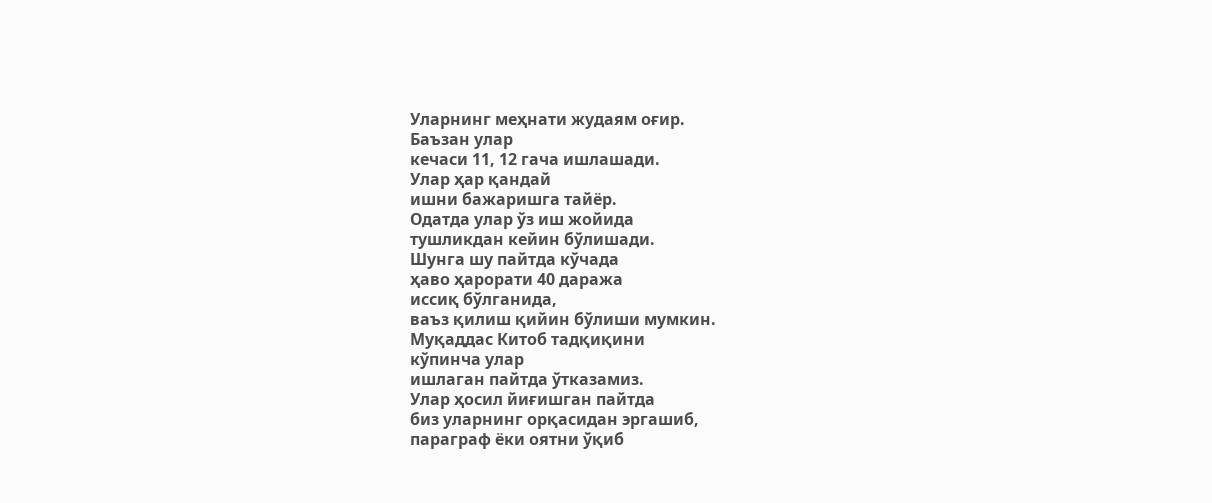Уларнинг меҳнати жудаям оғир.
Баъзан улар
кечаси 11, 12 гача ишлашади.
Улар ҳар қандай
ишни бажаришга тайёр.
Одатда улар ўз иш жойида
тушликдан кейин бўлишади.
Шунга шу пайтда кўчада
ҳаво ҳарорати 40 даража
иссиқ бўлганида,
ваъз қилиш қийин бўлиши мумкин.
Муқаддас Китоб тадқиқини
кўпинча улар
ишлаган пайтда ўтказамиз.
Улар ҳосил йиғишган пайтда
биз уларнинг орқасидан эргашиб,
параграф ёки оятни ўқиб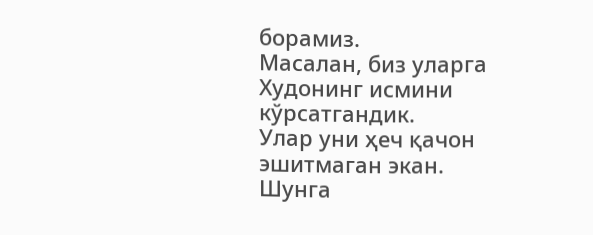борамиз.
Масалан, биз уларга
Худонинг исмини кўрсатгандик.
Улар уни ҳеч қачон эшитмаган экан.
Шунга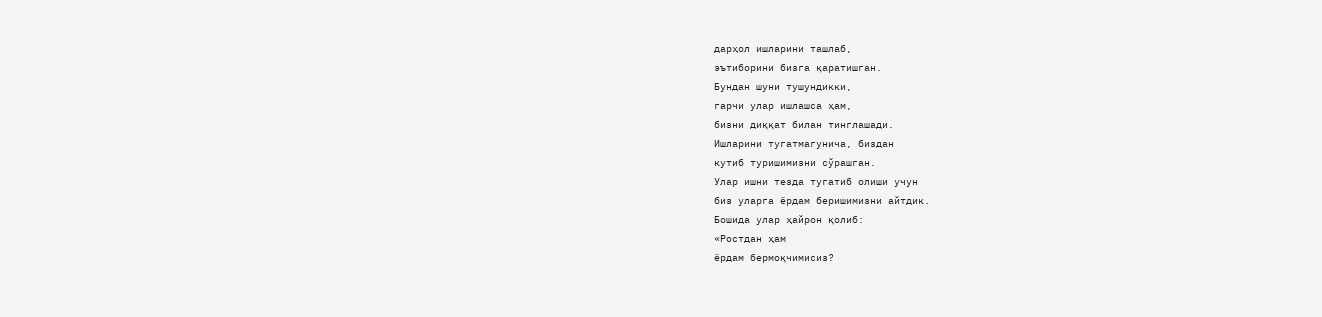дарҳол ишларини ташлаб,
эътиборини бизга қаратишган.
Бундан шуни тушундикки,
гарчи улар ишлашса ҳам,
бизни диққат билан тинглашади.
Ишларини тугатмагунича, биздан
кутиб туришимизни сўрашган.
Улар ишни тезда тугатиб олиши учун
биз уларга ёрдам беришимизни айтдик.
Бошида улар ҳайрон қолиб:
«Ростдан ҳам
ёрдам бермоқчимисиз?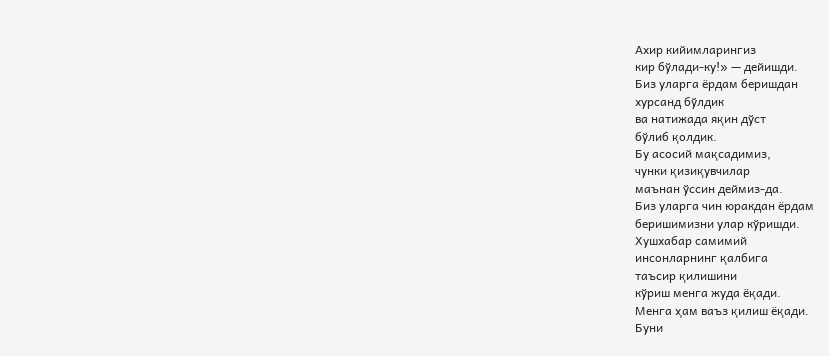Ахир кийимларингиз
кир бўлади-ку!» — дейишди.
Биз уларга ёрдам беришдан
хурсанд бўлдик
ва натижада яқин дўст
бўлиб қолдик.
Бу асосий мақсадимиз,
чунки қизиқувчилар
маънан ўссин деймиз-да.
Биз уларга чин юракдан ёрдам
беришимизни улар кўришди.
Хушхабар самимий
инсонларнинг қалбига
таъсир қилишини
кўриш менга жуда ёқади.
Менга ҳам ваъз қилиш ёқади.
Буни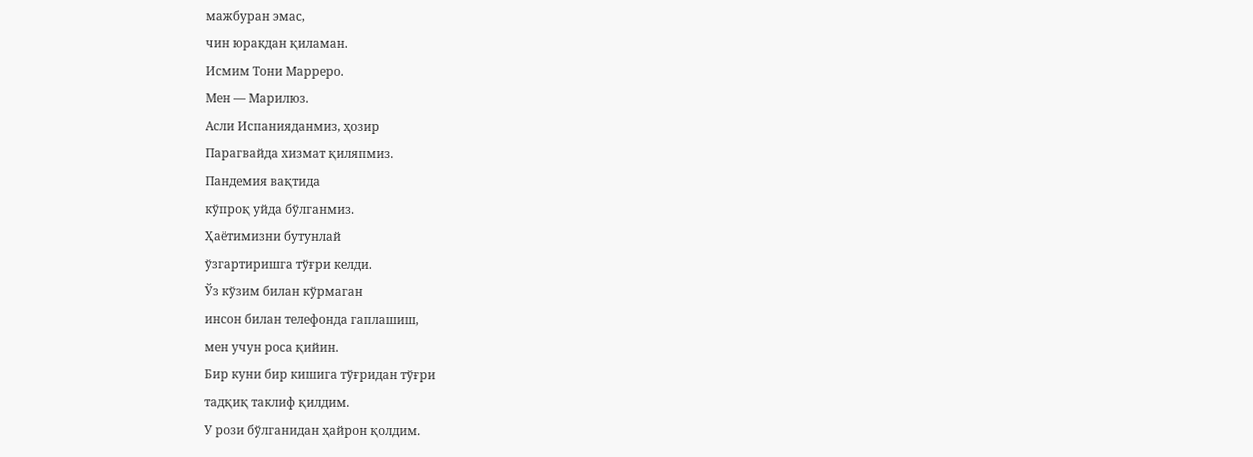мажбуран эмас,
чин юракдан қиламан.
Исмим Тони Марреро.
Мен — Марилюз.
Асли Испанияданмиз, ҳозир
Парагвайда хизмат қиляпмиз.
Пандемия вақтида
кўпроқ уйда бўлганмиз.
Ҳаётимизни бутунлай
ўзгартиришга тўғри келди.
Ўз кўзим билан кўрмаган
инсон билан телефонда гаплашиш,
мен учун роса қийин.
Бир куни бир кишига тўғридан тўғри
тадқиқ таклиф қилдим.
У рози бўлганидан ҳайрон қолдим.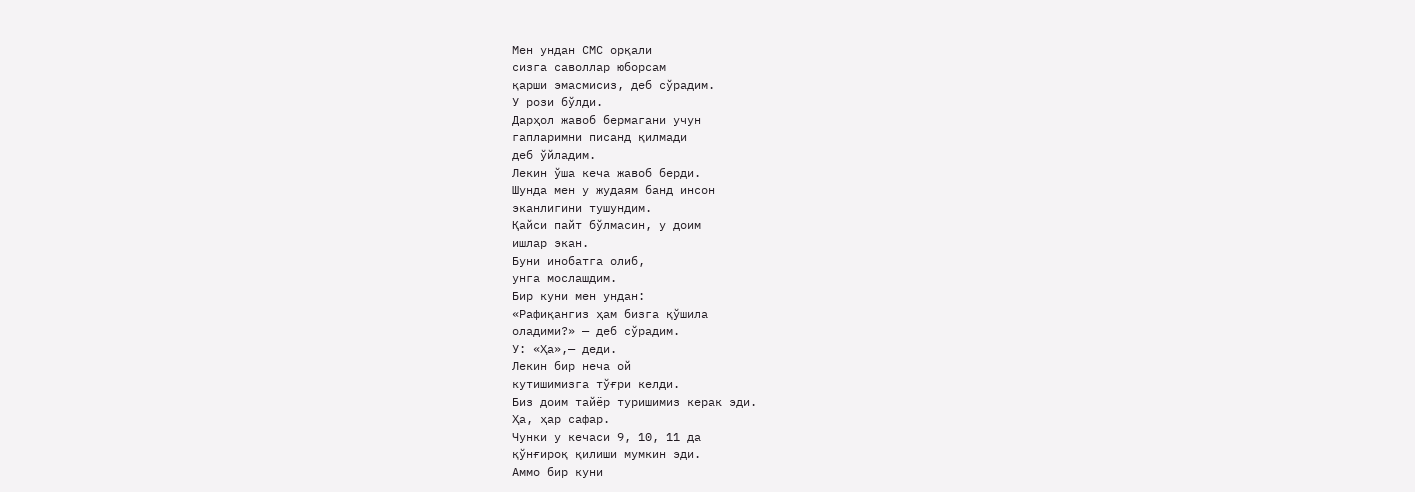Мен ундан СМС орқали
сизга саволлар юборсам
қарши эмасмисиз, деб сўрадим.
У рози бўлди.
Дарҳол жавоб бермагани учун
гапларимни писанд қилмади
деб ўйладим.
Лекин ўша кеча жавоб берди.
Шунда мен у жудаям банд инсон
эканлигини тушундим.
Қайси пайт бўлмасин, у доим
ишлар экан.
Буни инобатга олиб,
унга мослашдим.
Бир куни мен ундан:
«Рафиқангиз ҳам бизга қўшила
оладими?» — деб сўрадим.
У: «Ҳа»,— деди.
Лекин бир неча ой
кутишимизга тўғри келди.
Биз доим тайёр туришимиз керак эди.
Ҳа, ҳар сафар.
Чунки у кечаси 9, 10, 11 да
қўнғироқ қилиши мумкин эди.
Аммо бир куни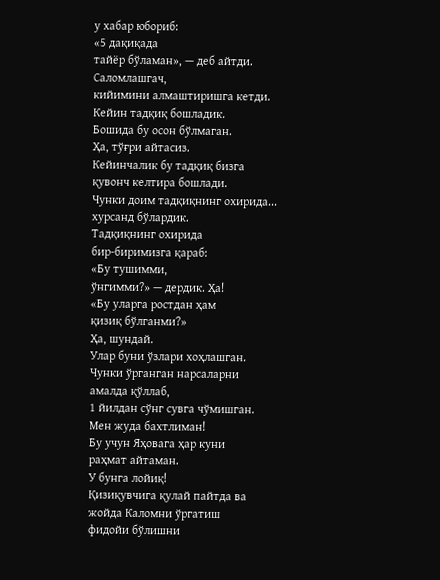у хабар юбориб:
«5 дақиқада
тайёр бўламан», — деб айтди.
Саломлашгач,
кийимини алмаштиришга кетди.
Кейин тадқиқ бошладик.
Бошида бу осон бўлмаган.
Ҳа, тўғри айтасиз.
Кейинчалик бу тадқиқ бизга
қувонч келтира бошлади.
Чунки доим тадқиқнинг охирида...
хурсанд бўлардик.
Тадқиқнинг охирида
бир-биримизга қараб:
«Бу тушимми,
ўнгимми?» — дердик. Ҳа!
«Бу уларга ростдан ҳам
қизиқ бўлганми?»
Ҳа, шундай.
Улар буни ўзлари хоҳлашган.
Чунки ўрганган нарсаларни
амалда қўллаб,
1 йилдан сўнг сувга чўмишган.
Мен жуда бахтлиман!
Бу учун Яҳовага ҳар куни
раҳмат айтаман.
У бунга лойиқ!
Қизиқувчига қулай пайтда ва
жойда Каломни ўргатиш
фидойи бўлишни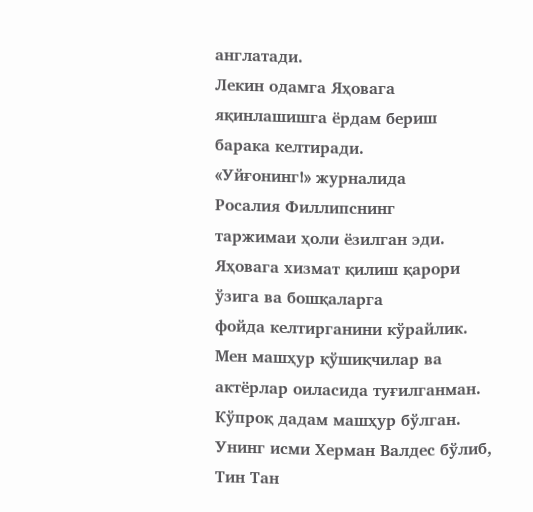англатади.
Лекин одамга Яҳовага
яқинлашишга ёрдам бериш
барака келтиради.
«Уйғонинг!» журналида
Росалия Филлипснинг
таржимаи ҳоли ёзилган эди.
Яҳовага хизмат қилиш қарори
ўзига ва бошқаларга
фойда келтирганини кўрайлик.
Мен машҳур қўшиқчилар ва
актёрлар оиласида туғилганман.
Кўпроқ дадам машҳур бўлган.
Унинг исми Херман Валдес бўлиб,
Тин Тан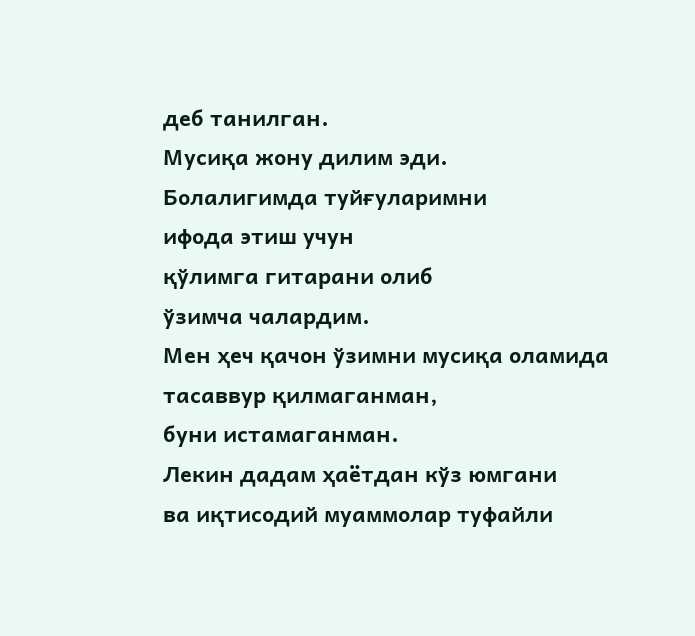деб танилган.
Мусиқа жону дилим эди.
Болалигимда туйғуларимни
ифода этиш учун
қўлимга гитарани олиб
ўзимча чалардим.
Мен ҳеч қачон ўзимни мусиқа оламида
тасаввур қилмаганман,
буни истамаганман.
Лекин дадам ҳаётдан кўз юмгани
ва иқтисодий муаммолар туфайли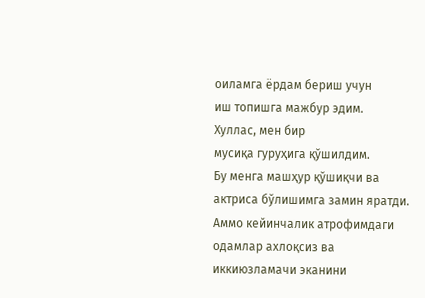оиламга ёрдам бериш учун
иш топишга мажбур эдим.
Хуллас, мен бир
мусиқа гуруҳига қўшилдим.
Бу менга машҳур қўшиқчи ва
актриса бўлишимга замин яратди.
Аммо кейинчалик атрофимдаги
одамлар ахлоқсиз ва
иккиюзламачи эканини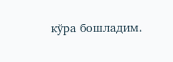кўра бошладим.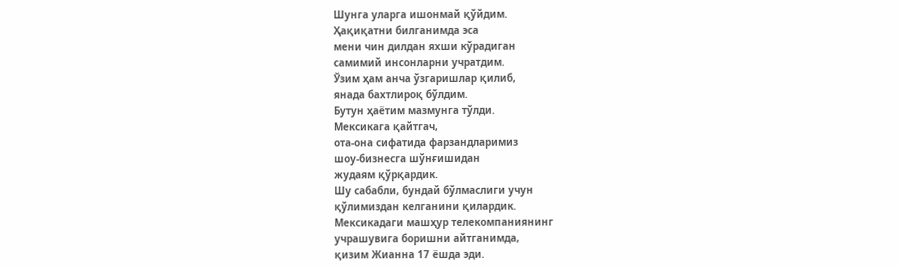Шунга уларга ишонмай қўйдим.
Ҳақиқатни билганимда эса
мени чин дилдан яхши кўрадиган
самимий инсонларни учратдим.
Ўзим ҳам анча ўзгаришлар қилиб,
янада бахтлироқ бўлдим.
Бутун ҳаётим мазмунга тўлди.
Мексикага қайтгач,
ота-она сифатида фарзандларимиз
шоу-бизнесга шўнғишидан
жудаям қўрқардик.
Шу сабабли, бундай бўлмаслиги учун
қўлимиздан келганини қилардик.
Мексикадаги машҳур телекомпаниянинг
учрашувига боришни айтганимда,
қизим Жианна 17 ёшда эди.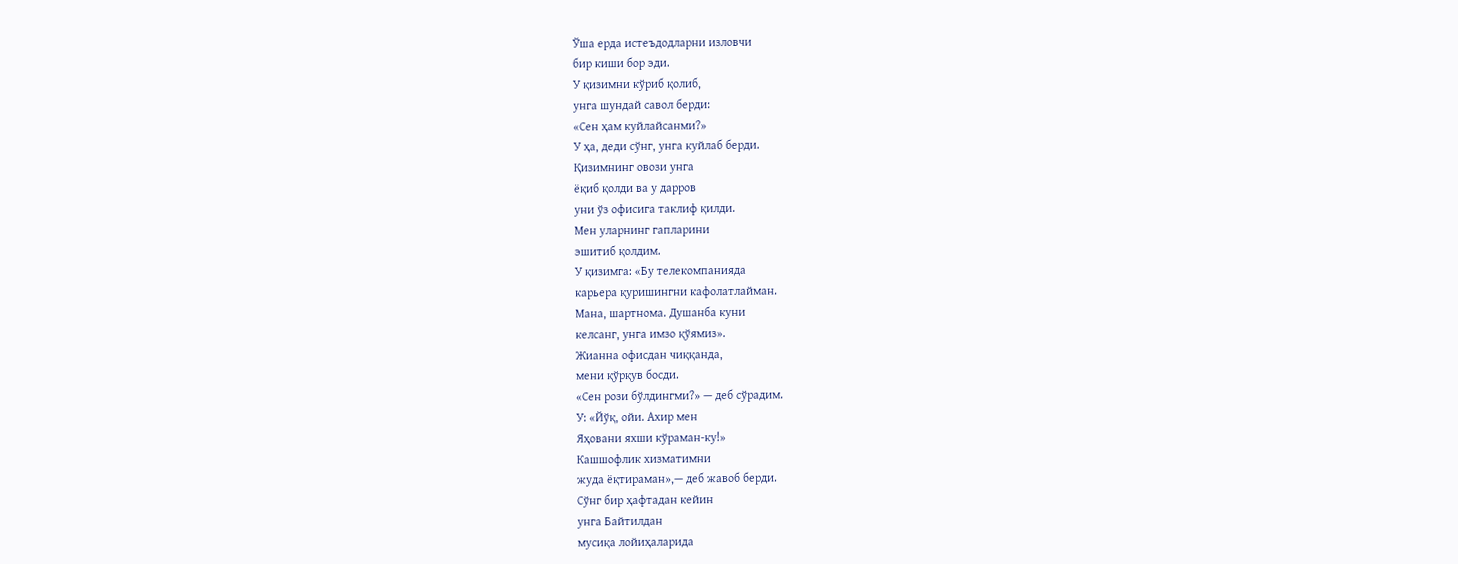Ўша ерда истеъдодларни изловчи
бир киши бор эди.
У қизимни кўриб қолиб,
унга шундай савол берди:
«Сен ҳам куйлайсанми?»
У ҳа, деди сўнг, унга куйлаб берди.
Қизимнинг овози унга
ёқиб қолди ва у дарров
уни ўз офисига таклиф қилди.
Мен уларнинг гапларини
эшитиб қолдим.
У қизимга: «Бу телекомпанияда
карьера қуришингни кафолатлайман.
Мана, шартнома. Душанба куни
келсанг, унга имзо қўямиз».
Жианна офисдан чиққанда,
мени қўрқув босди.
«Сен рози бўлдингми?» — деб сўрадим.
У: «Йўқ, ойи. Ахир мен
Яҳовани яхши кўраман-ку!»
Кашшофлик хизматимни
жуда ёқтираман»,— деб жавоб берди.
Сўнг бир ҳафтадан кейин
унга Байтилдан
мусиқа лойиҳаларида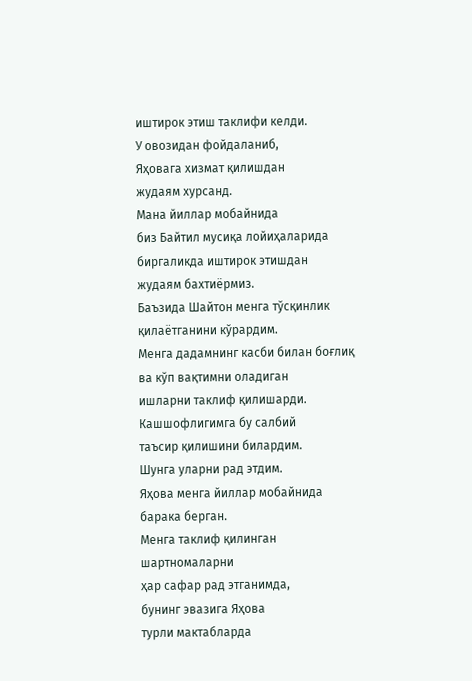иштирок этиш таклифи келди.
У овозидан фойдаланиб,
Яҳовага хизмат қилишдан
жудаям хурсанд.
Мана йиллар мобайнида
биз Байтил мусиқа лойиҳаларида
биргаликда иштирок этишдан
жудаям бахтиёрмиз.
Баъзида Шайтон менга тўсқинлик
қилаётганини кўрардим.
Менга дадамнинг касби билан боғлиқ
ва кўп вақтимни оладиган
ишларни таклиф қилишарди.
Кашшофлигимга бу салбий
таъсир қилишини билардим.
Шунга уларни рад этдим.
Яҳова менга йиллар мобайнида
барака берган.
Менга таклиф қилинган
шартномаларни
ҳар сафар рад этганимда,
бунинг эвазига Яҳова
турли мактабларда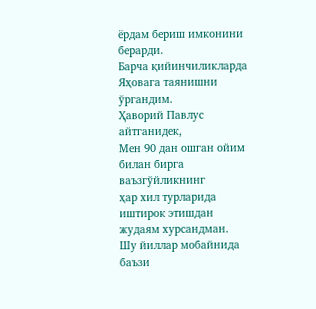ёрдам бериш имконини берарди.
Барча қийинчиликларда
Яҳовага таянишни ўргандим.
Ҳаворий Павлус айтганидек,
Мен 90 дан ошган ойим
билан бирга
ваъзгўйликнинг
ҳар хил турларида
иштирок этишдан
жудаям хурсандман.
Шу йиллар мобайнида
баъзи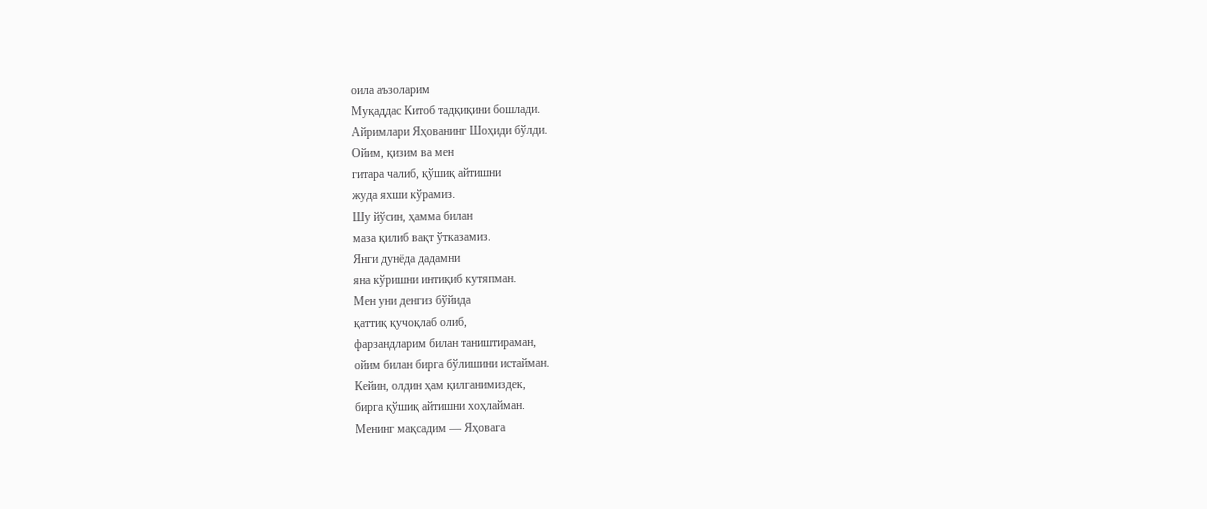оила аъзоларим
Муқаддас Китоб тадқиқини бошлади.
Айримлари Яҳованинг Шоҳиди бўлди.
Ойим, қизим ва мен
гитара чалиб, қўшиқ айтишни
жуда яхши кўрамиз.
Шу йўсин, ҳамма билан
маза қилиб вақт ўтказамиз.
Янги дунёда дадамни
яна кўришни интиқиб кутяпман.
Мен уни денгиз бўйида
қаттиқ қучоқлаб олиб,
фарзандларим билан таништираман,
ойим билан бирга бўлишини истайман.
Кейин, олдин ҳам қилганимиздек,
бирга қўшиқ айтишни хоҳлайман.
Менинг мақсадим — Яҳовага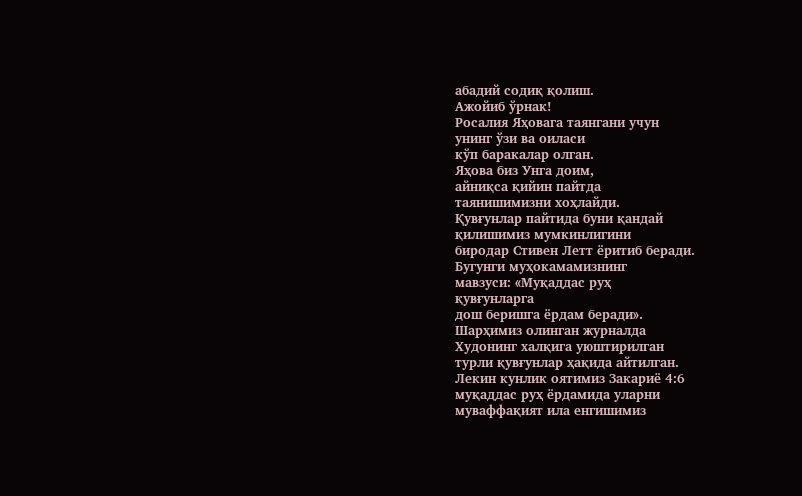абадий содиқ қолиш.
Ажойиб ўрнак!
Росалия Яҳовага таянгани учун
унинг ўзи ва оиласи
кўп баракалар олган.
Яҳова биз Унга доим,
айниқса қийин пайтда
таянишимизни хоҳлайди.
Қувғунлар пайтида буни қандай
қилишимиз мумкинлигини
биродар Стивен Летт ёритиб беради.
Бугунги муҳокамамизнинг
мавзуси: «Муқаддас руҳ
қувғунларга
дош беришга ёрдам беради».
Шарҳимиз олинган журналда
Худонинг халқига уюштирилган
турли қувғунлар ҳақида айтилган.
Лекин кунлик оятимиз Закариё 4:6
муқаддас руҳ ёрдамида уларни
муваффақият ила енгишимиз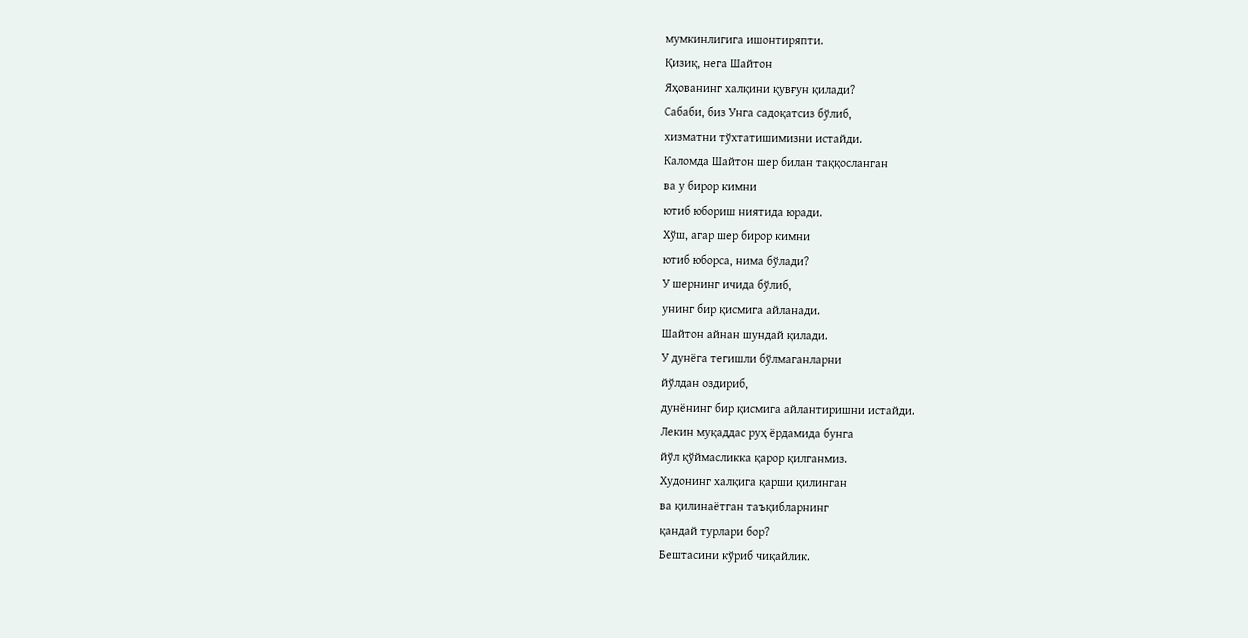мумкинлигига ишонтиряпти.
Қизиқ, нега Шайтон
Яҳованинг халқини қувғун қилади?
Сабаби, биз Унга садоқатсиз бўлиб,
хизматни тўхтатишимизни истайди.
Каломда Шайтон шер билан таққосланган
ва у бирор кимни
ютиб юбориш ниятида юради.
Хўш, агар шер бирор кимни
ютиб юборса, нима бўлади?
У шернинг ичида бўлиб,
унинг бир қисмига айланади.
Шайтон айнан шундай қилади.
У дунёга тегишли бўлмаганларни
йўлдан оздириб,
дунёнинг бир қисмига айлантиришни истайди.
Лекин муқаддас руҳ ёрдамида бунга
йўл қўймасликка қарор қилганмиз.
Худонинг халқига қарши қилинган
ва қилинаётган таъқибларнинг
қандай турлари бор?
Бештасини кўриб чиқайлик.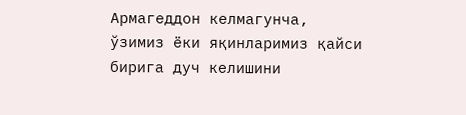Армагеддон келмагунча,
ўзимиз ёки яқинларимиз қайси
бирига дуч келишини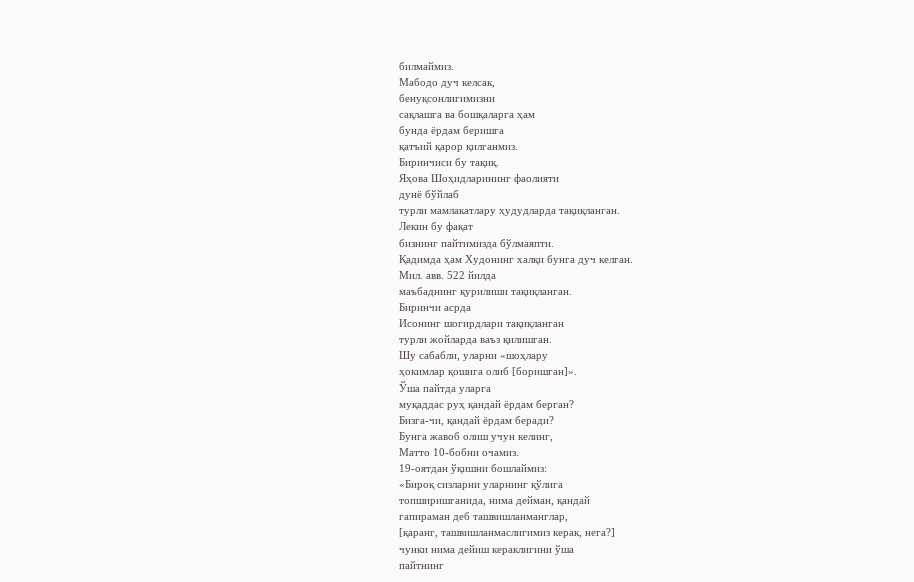билмаймиз.
Мабодо дуч келсак,
бенуқсонлигимизни
сақлашга ва бошқаларга ҳам
бунда ёрдам беришга
қатъий қарор қилганмиз.
Биринчиси бу тақиқ.
Яҳова Шоҳидларининг фаолияти
дунё бўйлаб
турли мамлакатлару ҳудудларда тақиқланган.
Лекин бу фақат
бизнинг пайтимизда бўлмаяпти.
Қадимда ҳам Худонинг халқи бунга дуч келган.
Мил. авв. 522 йилда
маъбаднинг қурилиши тақиқланган.
Биринчи асрда
Исонинг шогирдлари тақиқланган
турли жойларда ваъз қилишган.
Шу сабабли, уларни «шоҳлару
ҳокимлар қошига олиб [боришган]».
Ўша пайтда уларга
муқаддас руҳ қандай ёрдам берган?
Бизга-чи, қандай ёрдам беради?
Бунга жавоб олиш учун келинг,
Матто 10-бобни очамиз.
19-оятдан ўқишни бошлаймиз:
«Бироқ сизларни уларнинг қўлига
топширишганида, нима дейман, қандай
гапираман деб ташвишланманглар,
[қаранг, ташвишланмаслигимиз керак, нега?]
чунки нима дейиш кераклигини ўша
пайтнинг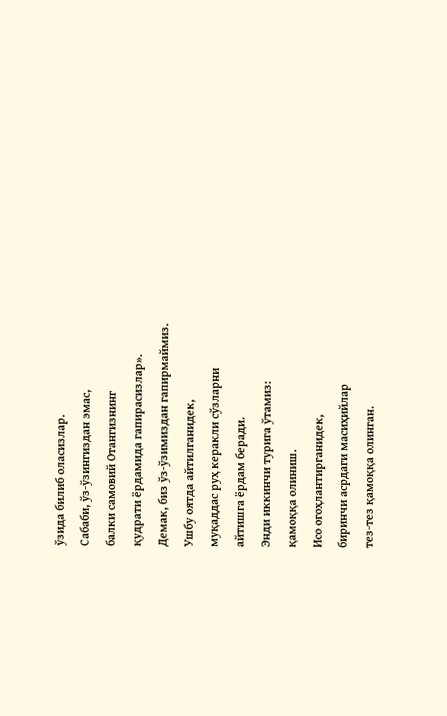ўзида билиб оласизлар.
Сабаби, ўз-ўзингиздан эмас,
балки самовий Отангизнинг
қудрати ёрдамида гапирасизлар».
Демак, биз ўз-ўзимиздан гапирмаймиз.
Ушбу оятда айтилганидек,
муқаддас руҳ керакли сўзларни
айтишга ёрдам беради.
Энди иккинчи турига ўтамиз:
қамоққа олиниш.
Исо огоҳлантирганидек,
биринчи асрдаги масиҳийлар
тез-тез қамоққа олинган.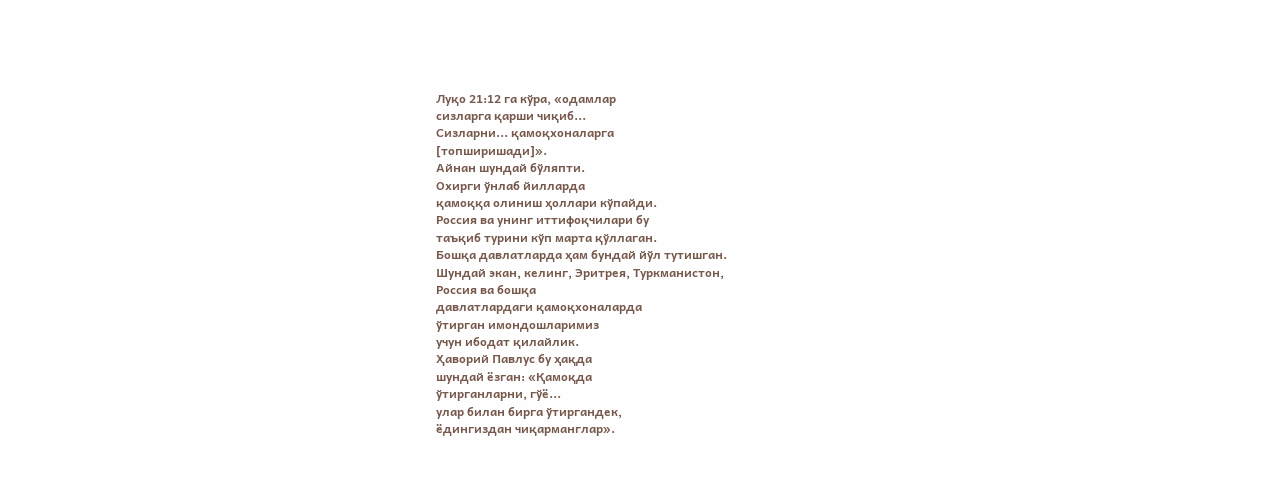Луқо 21:12 га кўра, «одамлар
сизларга қарши чиқиб...
Сизларни... қамоқхоналарга
[топширишади]».
Айнан шундай бўляпти.
Охирги ўнлаб йилларда
қамоққа олиниш ҳоллари кўпайди.
Россия ва унинг иттифоқчилари бу
таъқиб турини кўп марта қўллаган.
Бошқа давлатларда ҳам бундай йўл тутишган.
Шундай экан, келинг, Эритрея, Туркманистон,
Россия ва бошқа
давлатлардаги қамоқхоналарда
ўтирган имондошларимиз
учун ибодат қилайлик.
Ҳаворий Павлус бу ҳақда
шундай ёзган: «Қамоқда
ўтирганларни, гўё...
улар билан бирга ўтиргандек,
ёдингиздан чиқарманглар».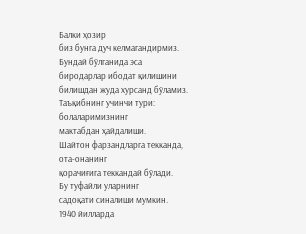Балки ҳозир
биз бунга дуч келмагандирмиз.
Бундай бўлганида эса
биродарлар ибодат қилишини
билишдан жуда хурсанд бўламиз.
Таъқибнинг учинчи тури:
болаларимизнинг
мактабдан ҳайдалиши.
Шайтон фарзандларга текканда,
ота-онанинг
қорачиғига теккандай бўлади.
Бу туфайли уларнинг
садоқати синалиши мумкин.
1940 йилларда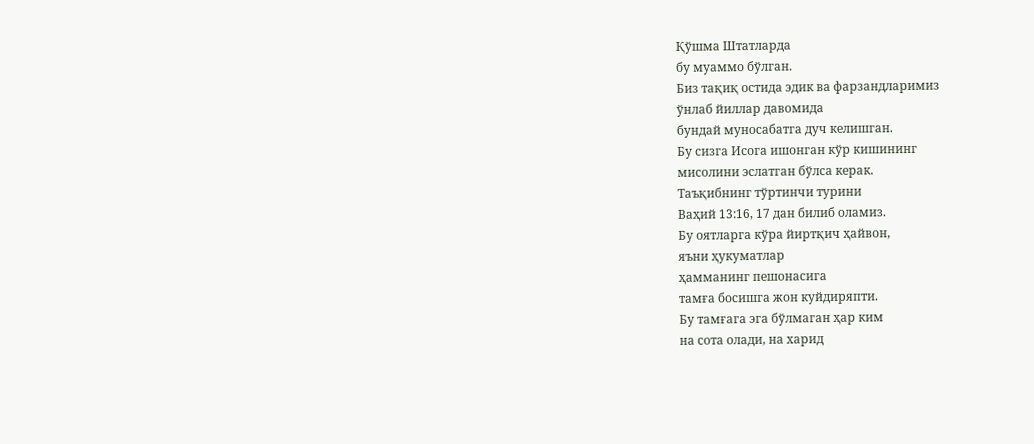Қўшма Штатларда
бу муаммо бўлган.
Биз тақиқ остида эдик ва фарзандларимиз
ўнлаб йиллар давомида
бундай муносабатга дуч келишган.
Бу сизга Исога ишонган кўр кишининг
мисолини эслатган бўлса керак.
Таъқибнинг тўртинчи турини
Ваҳий 13:16, 17 дан билиб оламиз.
Бу оятларга кўра йиртқич ҳайвон,
яъни ҳукуматлар
ҳамманинг пешонасига
тамға босишга жон куйдиряпти.
Бу тамғага эга бўлмаган ҳар ким
на сота олади, на харид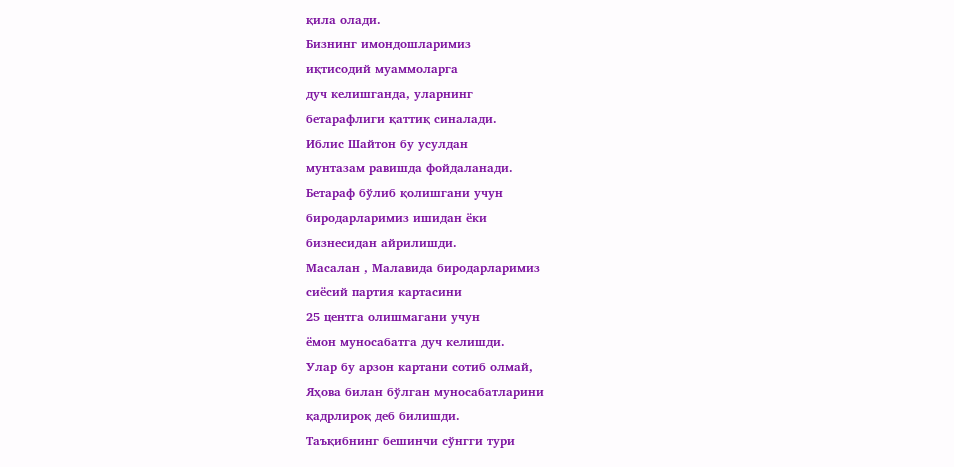қила олади.
Бизнинг имондошларимиз
иқтисодий муаммоларга
дуч келишганда, уларнинг
бетарафлиги қаттиқ синалади.
Иблис Шайтон бу усулдан
мунтазам равишда фойдаланади.
Бетараф бўлиб қолишгани учун
биродарларимиз ишидан ёки
бизнесидан айрилишди.
Масалан , Малавида биродарларимиз
сиёсий партия картасини
25 центга олишмагани учун
ёмон муносабатга дуч келишди.
Улар бу арзон картани сотиб олмай,
Яҳова билан бўлган муносабатларини
қадрлироқ деб билишди.
Таъқибнинг бешинчи сўнгги тури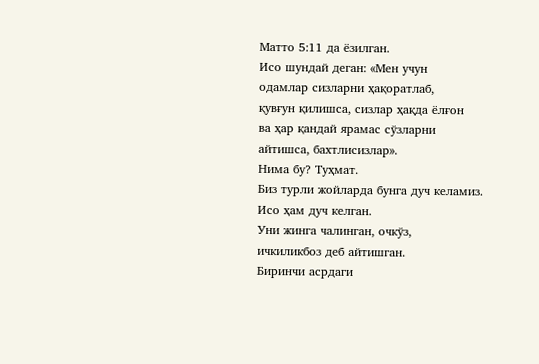Матто 5:11 да ёзилган.
Исо шундай деган: «Мен учун
одамлар сизларни ҳақоратлаб,
қувғун қилишса, сизлар ҳақда ёлғон
ва ҳар қандай ярамас сўзларни
айтишса, бахтлисизлар».
Нима бу? Туҳмат.
Биз турли жойларда бунга дуч келамиз.
Исо ҳам дуч келган.
Уни жинга чалинган, очкўз,
ичкиликбоз деб айтишган.
Биринчи асрдаги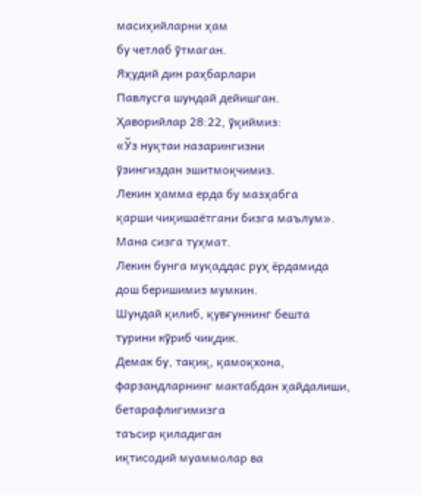масиҳийларни ҳам
бу четлаб ўтмаган.
Яҳудий дин раҳбарлари
Павлусга шундай дейишган.
Ҳаворийлар 28:22, ўқиймиз:
«Ўз нуқтаи назарингизни
ўзингиздан эшитмоқчимиз.
Лекин ҳамма ерда бу мазҳабга
қарши чиқишаётгани бизга маълум».
Мана сизга туҳмат.
Лекин бунга муқаддас руҳ ёрдамида
дош беришимиз мумкин.
Шундай қилиб, қувғуннинг бешта
турини кўриб чиқдик.
Демак бу, тақиқ, қамоқхона,
фарзандларнинг мактабдан ҳайдалиши,
бетарафлигимизга
таъсир қиладиган
иқтисодий муаммолар ва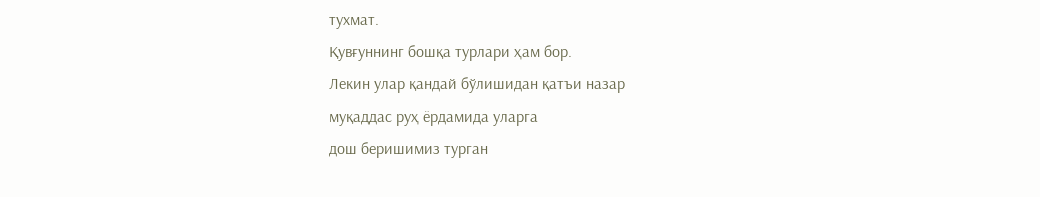тухмат.
Қувғуннинг бошқа турлари ҳам бор.
Лекин улар қандай бўлишидан қатъи назар
муқаддас руҳ ёрдамида уларга
дош беришимиз турган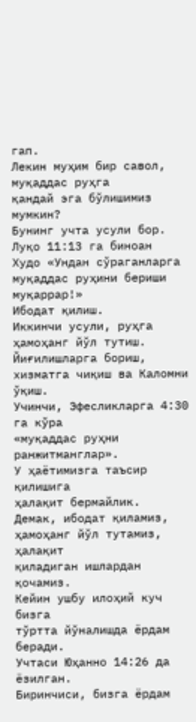гап.
Лекин муҳим бир савол,
муқаддас руҳга
қандай эга бўлишимиз мумкин?
Бунинг учта усули бор.
Луқо 11:13 га биноан
Худо «Ундан сўраганларга
муқаддас руҳини бериши муқаррар!»
Ибодат қилиш.
Иккинчи усули, руҳга ҳамоҳанг йўл тутиш.
Йиғилишларга бориш,
хизматга чиқиш ва Каломни ўқиш.
Учинчи, Эфесликларга 4:30 га кўра
«муқаддас руҳни ранжитманглар».
У ҳаётимизга таъсир қилишига
ҳалақит бермайлик.
Демак, ибодат қиламиз,
ҳамоҳанг йўл тутамиз, ҳалақит
қиладиган ишлардан қочамиз.
Кейин ушбу илоҳий куч бизга
тўртта йўналишда ёрдам беради.
Учтаси Юҳанно 14:26 да ёзилган.
Биринчиси, бизга ёрдам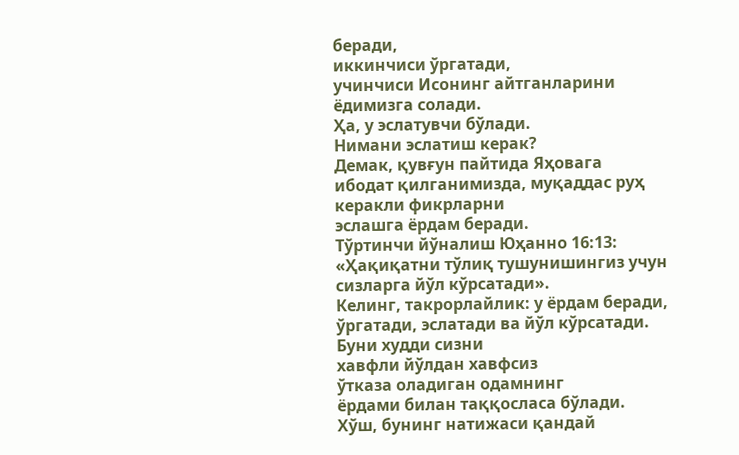беради,
иккинчиси ўргатади,
учинчиси Исонинг айтганларини
ёдимизга солади.
Ҳа, у эслатувчи бўлади.
Нимани эслатиш керак?
Демак, қувғун пайтида Яҳовага
ибодат қилганимизда, муқаддас руҳ
керакли фикрларни
эслашга ёрдам беради.
Тўртинчи йўналиш Юҳанно 16:13:
«Ҳақиқатни тўлиқ тушунишингиз учун
сизларга йўл кўрсатади».
Келинг, такрорлайлик: у ёрдам беради,
ўргатади, эслатади ва йўл кўрсатади.
Буни худди сизни
хавфли йўлдан хавфсиз
ўтказа оладиган одамнинг
ёрдами билан таққосласа бўлади.
Хўш, бунинг натижаси қандай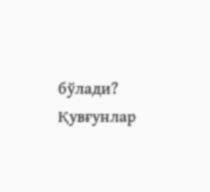бўлади?
Қувғунлар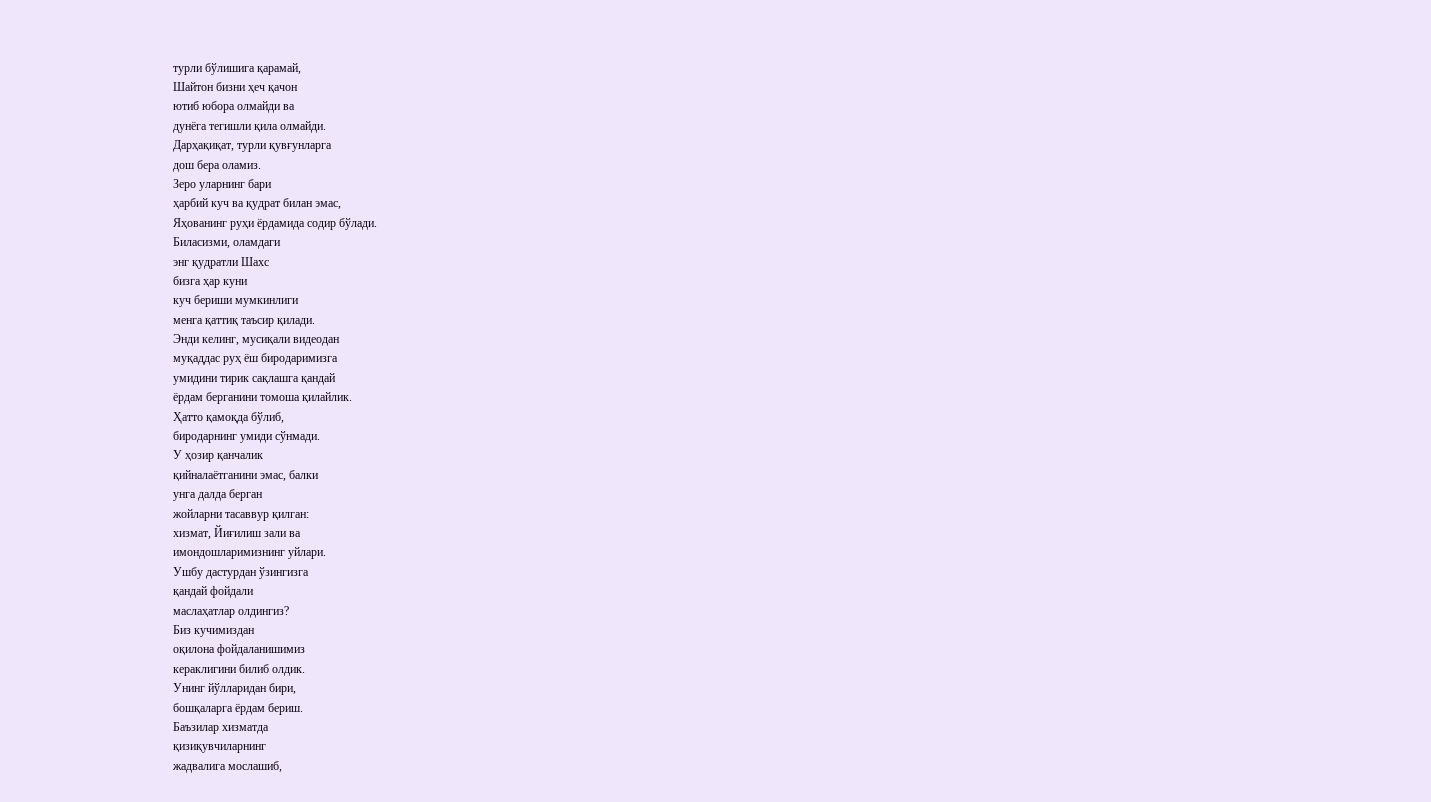турли бўлишига қарамай,
Шайтон бизни ҳеч қачон
ютиб юбора олмайди ва
дунёга тегишли қила олмайди.
Дарҳақиқат, турли қувғунларга
дош бера оламиз.
Зеро уларнинг бари
ҳарбий куч ва қудрат билан эмас,
Яҳованинг руҳи ёрдамида содир бўлади.
Биласизми, oламдаги
энг қудратли Шахс
бизга ҳар куни
куч бериши мумкинлиги
менга қаттиқ таъсир қилади.
Энди келинг, мусиқали видеодан
муқаддас руҳ ёш биродаримизга
умидини тирик сақлашга қандай
ёрдам берганини томоша қилайлик.
Ҳатто қамоқда бўлиб,
биродарнинг умиди сўнмади.
У ҳозир қанчалик
қийналаётганини эмас, балки
унга далда берган
жойларни тасаввур қилган:
хизмат, Йиғилиш зали ва
имондошларимизнинг уйлари.
Ушбу дастурдан ўзингизга
қандай фойдали
маслаҳатлар олдингиз?
Биз кучимиздан
оқилона фойдаланишимиз
кераклигини билиб олдик.
Унинг йўлларидан бири,
бошқаларга ёрдам бериш.
Баъзилар хизматда
қизиқувчиларнинг
жадвалига мослашиб,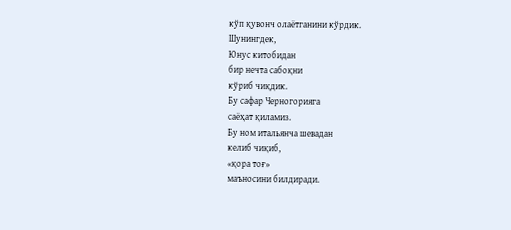кўп қувонч олаётганини кўрдик.
Шунингдек,
Юнус китобидан
бир нечта сабоқни
кўриб чиқдик.
Бу сафар Черногорияга
саёҳат қиламиз.
Бу ном итальянча шевадан
келиб чиқиб,
«қора тоғ»
маъносини билдиради.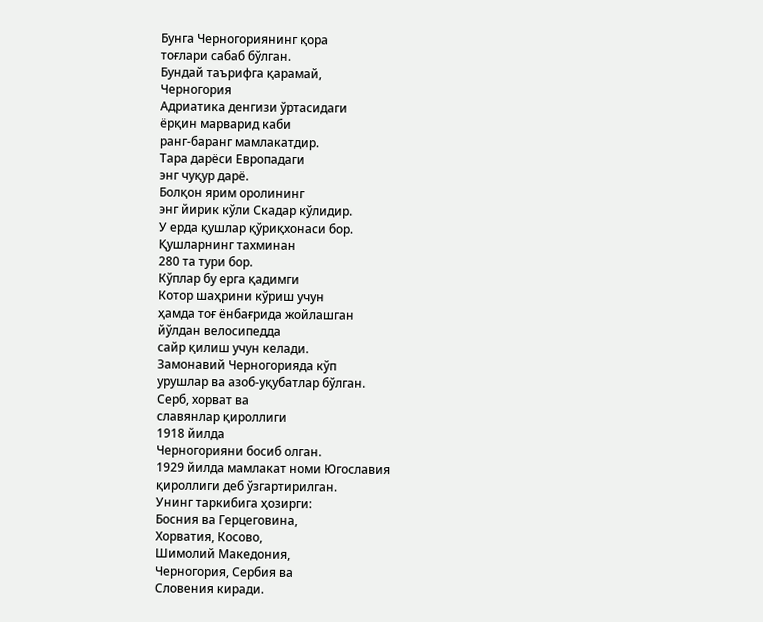Бунга Черногориянинг қора
тоғлари сабаб бўлган.
Бундай таърифга қарамай,
Черногория
Адриатика денгизи ўртасидаги
ёрқин марварид каби
ранг-баранг мамлакатдир.
Тара дарёси Европадаги
энг чуқур дарё.
Болқон ярим оролининг
энг йирик кўли Скадар кўлидир.
У ерда қушлар қўриқхонаси бор.
Қушларнинг тахминан
280 та тури бор.
Кўплар бу ерга қадимги
Котор шаҳрини кўриш учун
ҳамда тоғ ёнбағрида жойлашган
йўлдан велосипедда
сайр қилиш учун келади.
Замонавий Черногорияда кўп
урушлар ва азоб-уқубатлар бўлган.
Серб, хорват ва
славянлар қироллиги
1918 йилда
Черногорияни босиб олган.
1929 йилда мамлакат номи Югославия
қироллиги деб ўзгартирилган.
Унинг таркибига ҳозирги:
Босния ва Герцеговина,
Хорватия, Косово,
Шимолий Македония,
Черногория, Сербия ва
Словения киради.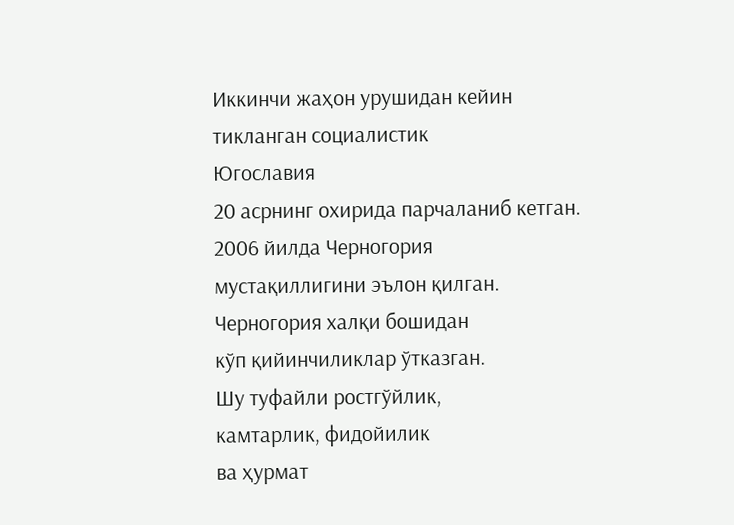Иккинчи жаҳон урушидан кейин
тикланган социалистик
Югославия
20 асрнинг охирида парчаланиб кетган.
2006 йилда Черногория
мустақиллигини эълон қилган.
Черногория халқи бошидан
кўп қийинчиликлар ўтказган.
Шу туфайли ростгўйлик,
камтарлик, фидойилик
ва ҳурмат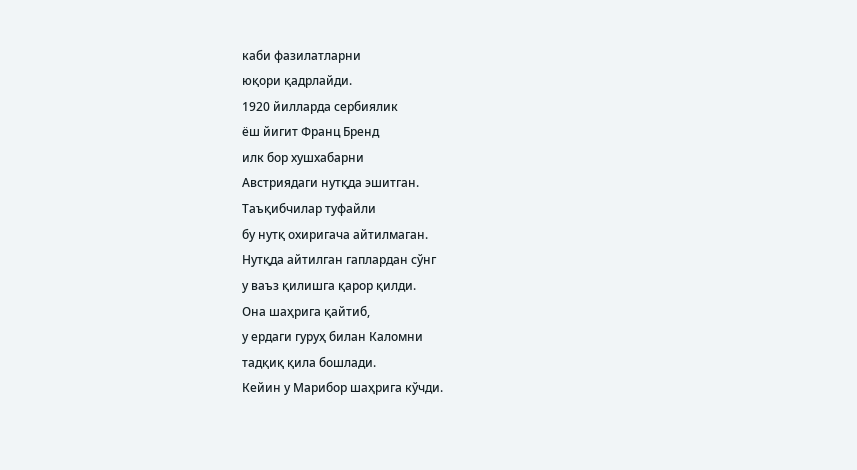каби фазилатларни
юқори қадрлайди.
1920 йилларда сербиялик
ёш йигит Франц Бренд
илк бор хушхабарни
Австриядаги нутқда эшитган.
Таъқибчилар туфайли
бу нутқ охиригача айтилмаган.
Нутқда айтилган гаплардан сўнг
у ваъз қилишга қарор қилди.
Она шаҳрига қайтиб,
у ердаги гуруҳ билан Каломни
тадқиқ қила бошлади.
Кейин у Марибор шаҳрига кўчди.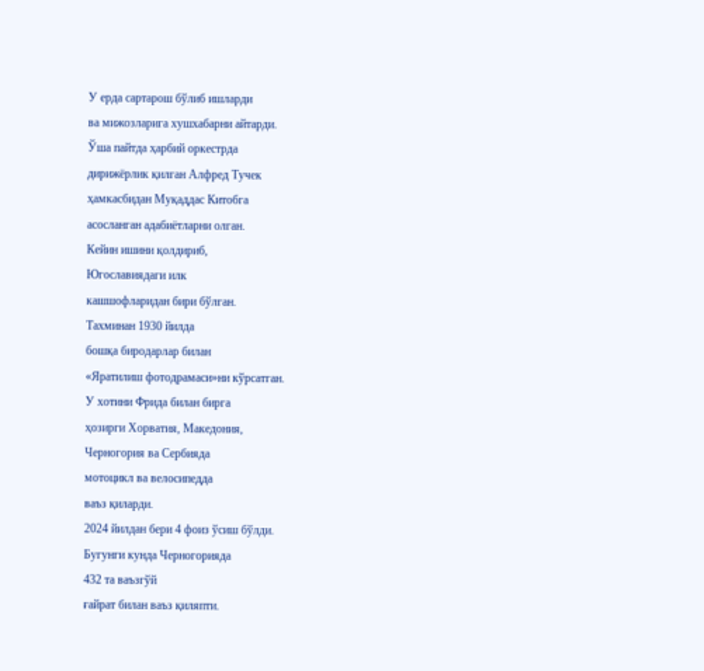У ерда сартарош бўлиб ишларди
ва мижозларига хушхабарни айтарди.
Ўша пайтда ҳарбий оркестрда
дирижёрлик қилган Алфред Тучек
ҳамкасбидан Муқаддас Китобга
асосланган адабиётларни олган.
Кейин ишини қолдириб,
Югославиядаги илк
кашшофларидан бири бўлган.
Тахминан 1930 йилда
бошқа биродарлар билан
«Яратилиш фотодрамаси»ни кўрсатган.
У хотини Фрида билан бирга
ҳозирги Хорватия, Македония,
Черногория ва Сербияда
мотоцикл ва велосипедда
ваъз қиларди.
2024 йилдан бери 4 фоиз ўсиш бўлди.
Бугунги кунда Черногорияда
432 та ваъзгўй
ғайрат билан ваъз қиляпти.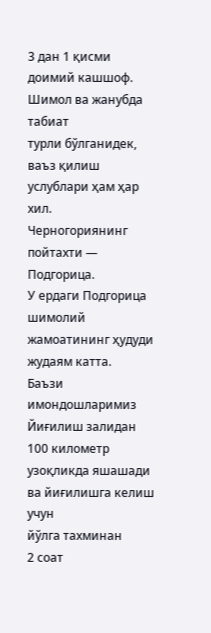3 дан 1 қисми доимий кашшоф.
Шимол ва жанубда табиат
турли бўлганидек,
ваъз қилиш услублари ҳам ҳар хил.
Черногориянинг пойтахти — Подгорица.
У ердаги Подгорица шимолий
жамоатининг ҳудуди жудаям катта.
Баъзи имондошларимиз
Йиғилиш залидан
100 километр узоқликда яшашади
ва йиғилишга келиш учун
йўлга тахминан
2 соат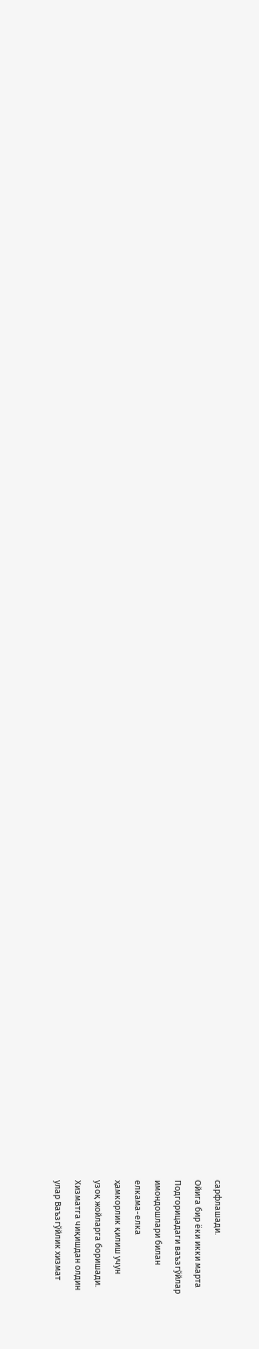сарфлашади.
Ойига бир ёки икки марта
Подгорицадаги ваъзгўйлар
имондошлари билан
елкама-елка
ҳамкорлик қилиш учун
узоқ жойларга боришади.
Хизматга чиқишдан олдин
улар Ваъзгўйлик хизмат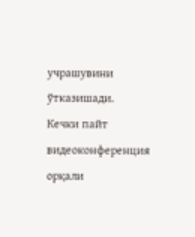учрашувини ўтказишади.
Кечки пайт видеоконференция
орқали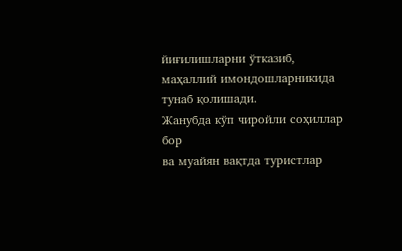йиғилишларни ўтказиб,
маҳаллий имондошларникида
тунаб қолишади.
Жанубда кўп чиройли соҳиллар бор
ва муайян вақтда туристлар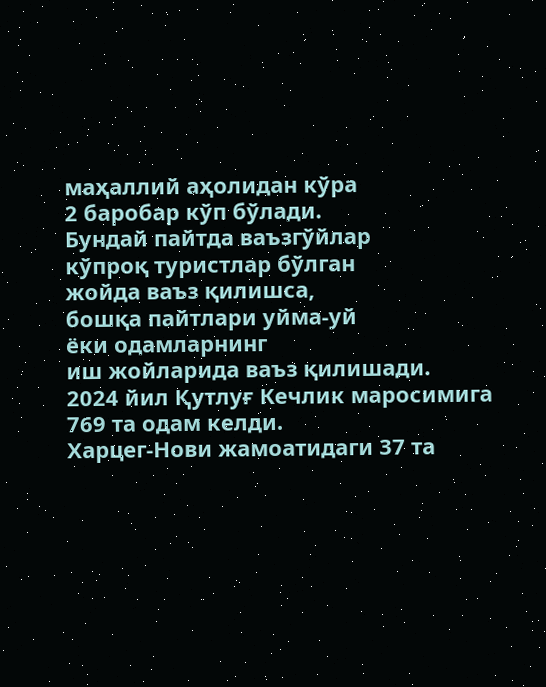маҳаллий аҳолидан кўра
2 баробар кўп бўлади.
Бундай пайтда ваъзгўйлар
кўпроқ туристлар бўлган
жойда ваъз қилишса,
бошқа пайтлари уйма-уй
ёки одамларнинг
иш жойларида ваъз қилишади.
2024 йил Қутлуғ Кечлик маросимига
769 та одам келди.
Харцег-Нови жамоатидаги 37 та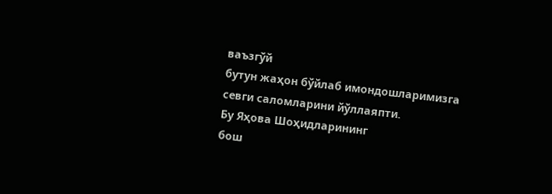ваъзгўй
бутун жаҳон бўйлаб имондошларимизга
севги саломларини йўллаяпти.
Бу Яҳова Шоҳидларининг
бош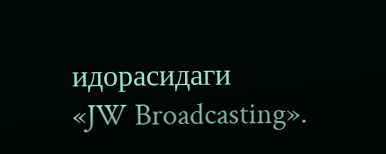идорасидаги
«JW Broadcasting».